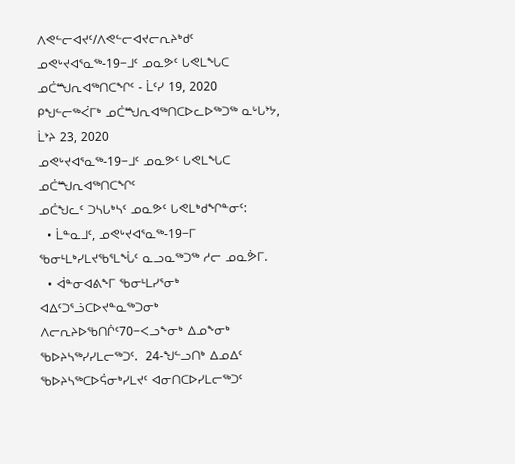ᐱᕙᓪᓕᐊᔪᑦ/ᐱᕙᓪᓕᐊᔪᓕᕆᔨᒃᑯᑦ
ᓄᕙᒡᔪᐊᕐᓇᖅ-19−ᒧᑦ ᓄᓇᕗᑦ ᒐᕙᒪᖓᑕ ᓄᑖᙳᕆᐊᖅᑎᑕᖏᑦ - ᒫᑦᓯ 19, 2020
ᑭᖑᓪᓕᖅᐹᒥᒃ ᓄᑖᙳᕆᐊᖅᑎᑕᐅᓚᐅᖅᑐᖅ ᓇᒡᒐᔾᔭ, ᒫᔾᔨ 23, 2020
ᓄᕙᒡᔪᐊᕐᓇᖅ-19−ᒧᑦ ᓄᓇᕗᑦ ᒐᕙᒪᖓᑕ ᓄᑖᙳᕆᐊᖅᑎᑕᖏᑦ
ᓄᑖᖑᓚᑦ ᑐᓴᒐᒃᓴᑦ ᓄᓇᕗᑦ ᒐᕙᒪᒃᑯᖏᓐᓂᑦ:
  • ᒫᓐᓇᒧᑦ, ᓄᕙᒡᔪᐊᕐᓇᖅ-19−ᒥ ᖃᓂᒻᒪᒃᓯᒪᔪᖃᕐᒪᖔᑦ ᓇᓗᓇᖅᑐᖅ ᓱᓕ ᓄᓇᕘᒥ.
  • ᐋᓐᓂᐊᕕᖕᒥ ᖃᓂᒻᒪᓯᕐᓂᒃ ᐊᐃᑦᑐᕐᓘᑕᐅᔪᓐᓇᖅᑐᓂᒃ ᐱᓕᕆᔨᐅᖃᑎᒌᑦ70−ᐸᓗᖕᓂᒃ ᐃᓄᖕᓂᒃ ᖃᐅᔨᓴᖅᓯᓯᒪᓕᖅᑐᑦ.  24-ᖑᓪᓗᑎᒃ ᐃᓄᐃᑦ ᖃᐅᔨᓴᖅᑕᐅᕌᓂᒃᓯᒪᔪᑦ ᐊᓂᑎᑕᐅᓯᒪᓕᖅᑐᑦ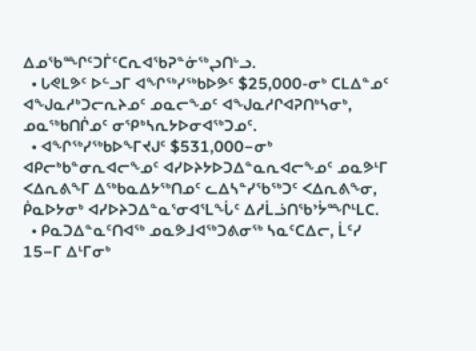ᐃᓄᖃᙱᑦᑐᒦᑦᑕᕆᐊᖃᕈᓐᓃᖅᖢᑎᒡᓗ.
  • ᒐᕙᒪᕗᑦ ᐅᓪᓗᒥ ᐊᖏᖅᓯᖅᑲᐅᕗᑦ $25,000-ᓂᒃ ᑕᒪᐃᓐᓄᑦ ᐊᖑᓇᓱᒃᑐᓕᕆᔨᓄᑦ ᓄᓇᓕᖕᓄᑦ ᐊᖑᓇᓱᒋᐊᕈᑎᒃᓴᓂᒃ, ᓄᓇᖅᑲᑎᒌᓄᑦ ᓂᕿᒃᓴᕆᔭᐅᓂᐊᖅᑐᓄᑦ.
  • ᐊᖏᖅᓯᖅᑲᐅᖕᒥᔪᒍᑦ $531,000−ᓂᒃ ᐊᑭᓕᒃᑲᓐᓂᕆᐊᓕᖕᓄᑦ ᐊᓯᐅᔨᔭᐅᑐᐃᓐᓇᕆᐊᓕᖕᓄᑦ ᓄᓇᕗᒻᒥ ᐸᐃᕆᕕᖕᒥ ᐃᖅᑲᓇᐃᔭᖅᑎᓄᑦ ᓚᐃᓴᓐᓯᖃᖅᑐᑦ ᐸᐃᕆᕕᖕᓂ, ᑮᓇᐅᔭᓂᒃ ᐊᓯᐅᔨᑐᐃᓐᓇᕐᓂᐊᕐᒪᖔᑦ ᐃᓱᒫᓘᑎᖃᔾᔮᙱᒻᒪᑕ.
  • ᑭᓇᑐᐃᓐᓇᑦᑎᐊᖅ ᓄᓇᕗᒧᐊᖅᑐᕕᓂᖅ ᓴᓇᑦᑕᐃᓕ, ᒫᑦᓯ 15−ᒥ ᐃᒻᒥᓂᒃ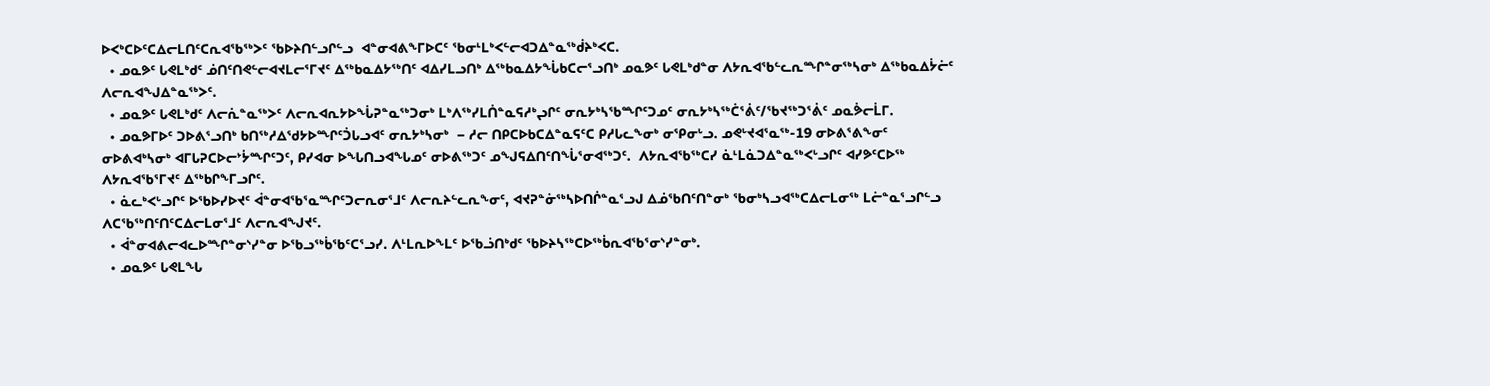ᐅᐸᒃᑕᐅᑦᑕᐃᓕᒪᑎᑦᑕᕆᐊᖃᖅᐳᑦ ᖃᐅᔨᑎᓪᓗᒋᓪᓗ  ᐊᓐᓂᐊᕕᖕᒥᐅᑕᑦ ᖃᓂᒻᒪᒃᐸᓪᓕᐊᑐᐃᓐᓇᖅᑰᔨᒃᐸᑕ.
  • ᓄᓇᕗᑦ ᒐᕙᒪᒃᑯᑦ ᓅᑎᑦᑎᕙᓪᓕᐊᔪᒪᓕᕐᒥᔪᑦ ᐃᖅᑲᓇᐃᔭᖅᑎᑦ ᐊᐃᓯᒪᓗᑎᒃ ᐃᖅᑲᓇᐃᔭᖔᑲᑕᓕᕐᓗᑎᒃ ᓄᓇᕗᑦ ᒐᕙᒪᒃᑯᓐᓂ ᐱᔭᕆᐊᖃᓪᓚᕆᙱᓐᓂᖅᓴᓂᒃ ᐃᖅᑲᓇᐃᔮᓖᑦ ᐱᓕᕆᐊᖑᐃᓐᓇᖅᐳᑦ.
  • ᓄᓇᕗᑦ ᒐᕙᒪᒃᑯᑦ ᐱᓕᕇᓐᓇᖅᐳᑦ ᐱᓕᕆᐊᕆᔭᐅᖔᕈᓐᓇᖅᑐᓂᒃ ᒪᒃᐱᖅᓯᒪᑏᓐᓇᕋᓱᒃᖢᒋᑦ ᓂᕆᔭᒃᓴᖃᙱᑦᑐᓄᑦ ᓂᕆᔭᒃᓴᖅᑖᕐᕖᑦ/ᖃᔪᖅᑐᕐᕖᑦ ᓄᓇᕘᓕᒫᒥ.
  • ᓄᓇᕗᒥᐅᑦ ᑐᐅᕕᕐᓗᑎᒃ ᑲᑎᖅᓱᐃᖁᔭᐅᙱᑦᑑᒐᓗᐊᑦ ᓂᕆᔭᒃᓴᓂᒃ  − ᓱᓕ ᑎᑭᑕᐅᑲᑕᐃᓐᓇᕋᑦᑕ ᑭᓱᒐᓚᖕᓂᒃ ᓂᕿᓂᒡᓗ. ᓄᕙᒡᔪᐊᕐᓇᖅ-19 ᓂᐅᕕᕐᕕᖕᓂᑦ ᓂᐅᕕᐊᒃᓴᓂᒃ ᐊᒥᒐᕈᑕᐅᓕᔾᔮᙱᑦᑐᑦ, ᑭᓯᐊᓂ ᐅᖓᑎᓗᐊᖓᓄᑦ ᓂᐅᕕᖅᑐᑦ ᓄᖑᕋᐃᑎᑦᑎᖔᕐᓂᐊᖅᑐᑦ.  ᐱᔭᕆᐊᖃᖅᑕᓯ ᓈᒻᒪᓈᑐᐃᓐᓇᖅᐸᒡᓗᒋᑦ ᐊᓯᕗᑦᑕᐅᖅ ᐱᔭᕆᐊᖃᕐᒥᔪᑦ ᐃᖅᑲᒋᖕᒥᓗᒋᑦ.
  • ᓈᓚᒃᐸᒡᓗᒋᑦ ᐅᖃᐅᓯᐅᔪᑦ ᐋᓐᓂᐊᖃᕐᓇᙱᑦᑐᓕᕆᓂᕐᒧᑦ ᐱᓕᕆᔨᓪᓚᕆᖕᓂᑦ, ᐊᔪᕈᓐᓃᖅᓴᐅᑎᒌᓐᓇᕐᓗᒍ ᐃᓅᖃᑎᑦᑎᓐᓂᒃ ᖃᓂᒃᓴᓗᐊᖅᑕᐃᓕᒪᓂᖅ ᒪᓖᓐᓇᕐᓗᒋᓪᓗ ᐱᑕᖃᖅᑎᑦᑎᑦᑕᐃᓕᒪᓂᕐᒧᑦ ᐱᓕᕆᐊᖑᔪᑦ.
  • ᐋᓐᓂᐊᕕᓕᐊᓚᐅᙱᓐᓂᔅᓯᓐᓂ ᐅᖃᓗᖅᑳᖃᑦᑕᕐᓗᓯ. ᐱᒻᒪᕆᐅᖕᒪᑦ ᐅᖃᓘᑎᒃᑯᑦ ᖃᐅᔨᓴᖅᑕᐅᖅᑳᕆᐊᖃᕐᓂᔅᓯᓐᓂᒃ.
  • ᓄᓇᕗᑦ ᒐᕙᒪᖓ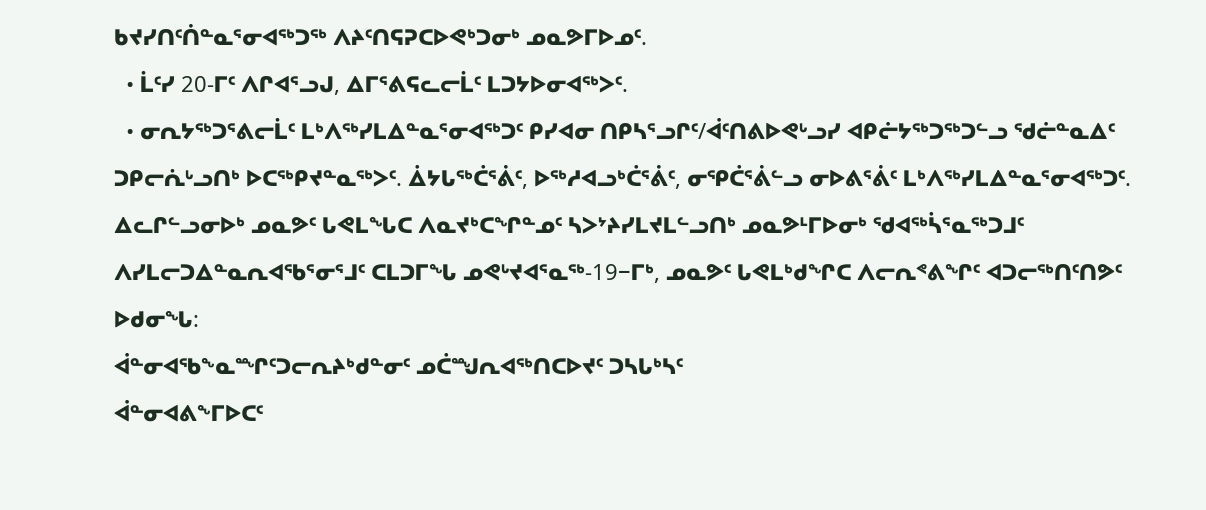ᑲᔪᓯᑎᑦᑏᓐᓇᕐᓂᐊᖅᑐᖅ ᐱᔨᑦᑎᕋᕈᑕᐅᕙᒃᑐᓂᒃ ᓄᓇᕗᒥᐅᓄᑦ.
  • ᒫᑦᓯ 20-ᒥᑦ ᐱᒋᐊᕐᓗᒍ, ᐃᒥᕐᕕᕋᓚᓕᒫᑦ ᒪᑐᔭᐅᓂᐊᖅᐳᑦ.
  • ᓂᕆᔭᖅᑐᕐᕕᓕᒫᑦ ᒪᒃᐱᖅᓯᒪᐃᓐᓇᕐᓂᐊᖅᑐᑦ ᑭᓯᐊᓂ ᑎᑭᓴᕐᓗᒋᑦ/ᐋᑦᑎᕕᐅᕙᒡᓗᓯ ᐊᑭᓖᔭᖅᑐᖅᑐᓪᓗ ᖁᓖᓐᓇᐃᑦ ᑐᑭᓕᕇᒡᓗᑎᒃ ᐅᑕᖅᑭᔪᓐᓇᖅᐳᑦ. ᐄᔭᒐᖅᑖᕐᕖᑦ, ᐅᖅᓱᐊᓗᒃᑖᕐᕖᑦ, ᓂᕿᑖᕐᕖᓪᓗ ᓂᐅᕕᕐᕖᑦ ᒪᒃᐱᖅᓯᒪᐃᓐᓇᕐᓂᐊᖅᑐᑦ.
ᐃᓚᒋᓪᓗᓂᐅᒃ ᓄᓇᕗᑦ ᒐᕙᒪᖓᑕ ᐱᓇᔪᒃᑕᖏᓐᓄᑦ ᓴᐳᔾᔨᓯᒪᔪᒪᓪᓗᑎᒃ ᓄᓇᕗᒻᒥᐅᓂᒃ ᖁᐊᖅᓵᕐᓇᖅᑐᒧᑦ ᐱᓯᒪᓕᑐᐃᓐᓇᕆᐊᖃᕐᓂᕐᒧᑦ ᑕᒪᑐᒥᖓ ᓄᕙᒡᔪᐊᕐᓇᖅ-19−ᒥᒃ, ᓄᓇᕗᑦ ᒐᕙᒪᒃᑯᖏᑕ ᐱᓕᕆᕝᕕᖏᑦ ᐊᑐᓕᖅᑎᑦᑎᕗᑦ ᐅᑯᓂᖓ:
ᐋᓐᓂᐊᖃᖕᓇᙱᑦᑐᓕᕆᔨᒃᑯᓐᓂᑦ ᓄᑖᙳᕆᐊᖅᑎᑕᐅᔪᑦ ᑐᓴᒐᒃᓴᑦ
ᐋᓐᓂᐊᕕᖕᒥᐅᑕᑦ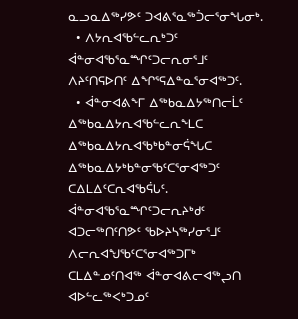ᓇᓗᓇᐃᖅᓯᕗᑦ ᑐᐊᕕᕐᓇᖅᑑᓕᕐᓂᖓᓂᒃ.
  • ᐱᔭᕆᐊᖃᓪᓚᕆᒃᑐᑦ ᐋᓐᓂᐊᖃᕐᓇᙱᑦᑐᓕᕆᓂᕐᒧᑦ ᐱᔨᑦᑎᕋᐅᑎᑦ ᐃᖏᕐᕋᐃᓐᓇᕐᓂᐊᖅᑐᑦ.
  • ᐋᓐᓂᐊᕕᖕᒥ ᐃᖅᑲᓇᐃᔭᖅᑎᓕᒫᑦ ᐃᖅᑲᓇᐃᔭᕆᐊᖃᓪᓚᕆᖕᒪᑕ ᐃᖅᑲᓇᐃᔭᕆᐊᖃᒃᑲᓐᓂᕌᖓᑕ ᐃᖅᑲᓇᐃᔭᒃᑲᓐᓂᖃᑦᑕᕐᓂᐊᖅᑐᑦ ᑕᐃᒪᐃᑦᑕᕆᐊᖃᕌᒐᑦ.
ᐋᓐᓂᐊᖃᕐᓇᙱᑦᑐᓕᕆᔨᒃᑯᑦ ᐊᑐᓕᖅᑎᑦᑎᕗᑦ ᖃᐅᔨᓴᖅᓯᓂᕐᒧᑦ ᐱᓕᕆᐊᖑᖃᑦᑕᕐᓂᐊᖅᑐᒥᒃ ᑕᒪᐃᓐᓄᑦᑎᐊᖅ ᐋᓐᓂᐊᕕᓕᐊᖅᖢᑎ ᐊᐅᓪᓚᖅᐸᒃᑐᓄᑦ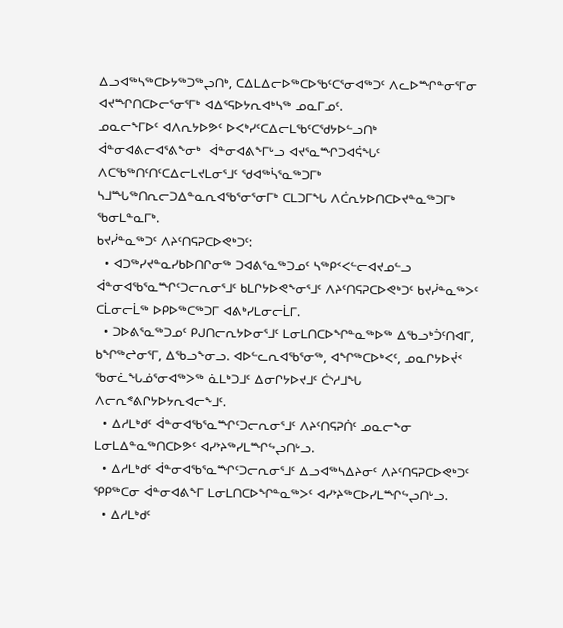ᐃᓗᐊᖅᓴᖅᑕᐅᔭᖅᑐᖅᖢᑎᒃ, ᑕᐃᒪᐃᓕᐅᖅᑕᐅᖃᑦᑕᕐᓂᐊᖅᑐᑦ ᐱᓚᐅᙱᓐᓂᕐᒥᓂ ᐊᔪᙱᑎᑕᐅᓕᕐᓂᕐᒥᒃ ᐊᐃᕐᕋᐅᔭᕆᐊᒃᓴᖅ ᓄᓇᒥᓄᑦ.
ᓄᓇᓕᖕᒥᐅᑦ ᐊᐱᕆᔭᐅᕗᑦ ᐅᐸᒃᓯᑦᑕᐃᓕᒪᖃᑦᑕᖁᔭᐅᓪᓗᑎᒃ ᐋᓐᓂᐊᕕᓕᐊᕐᕕᖕᓂᒃ  ᐋᓐᓂᐊᕕᖕᒥᒡᓗ ᐊᔪᕐᓇᙱᑐᐊᕌᖓᑦ ᐱᑕᖃᖅᑎᑦᑎᑦᑕᐃᓕᒪᔪᒪᓂᕐᒧᑦ ᖁᐊᖅᓵᕐᓇᖅᑐᒥᒃ ᓴᒧᙵᖅᑎᕆᓕᑐᐃᓐᓇᕆᐊᖃᕐᓂᕐᓂᒥᒃ ᑕᒪᑐᒥᖓ ᐱᑖᕆᔭᐅᑎᑕᐅᔪᓐᓇᖅᑐᒥᒃ ᖃᓂᒪᓐᓇᒥᒃ.
ᑲᔪᓰᓐᓇᖅᑐᑦ ᐱᔨᑦᑎᕋᕈᑕᐅᕙᒃᑐᑦ:
  • ᐊᑐᖅᓯᔪᓐᓇᓯᑲᐅᑎᒋᓂᖅ ᑐᐊᕕᕐᓇᖅᑐᓄᑦ ᓴᖅᑭᑉᐸᓪᓕᐊᔪᓄᓪᓗ ᐋᓐᓂᐊᖃᕐᓇᙱᑦᑐᓕᕆᓂᕐᒧᑦ ᑲᒪᒋᔭᐅᕙᖕᓂᕐᒧᑦ ᐱᔨᑦᑎᕋᕈᑕᐅᕙᒃᑐᑦ ᑲᔪᓰᓐᓇᖅᐳᑦ ᑕᒫᓂᓕᒫᖅ ᐅᑭᐅᖅᑕᖅᑐᒥ ᐊᕕᒃᓯᒪᓂᓕᒫᒥ.
  • ᑐᐅᕕᕐᓇᖅᑐᓄᑦ ᑭᒍᑎᓕᕆᔭᐅᓂᕐᒧᑦ ᒪᓂᒪᑎᑕᐅᖏᓐᓇᖅᐅᖅ ᐃᖃᓗᒃᑑᑦᑎᐊᒥ, ᑲᖏᖅᖠᓂᕐᒥ, ᐃᖃᓗᖕᓂᓗ. ᐊᐅᓪᓚᕆᐊᖃᕐᓂᖅ, ᐊᖏᖅᑕᐅᒃᐸᑦ, ᓄᓇᒋᔭᐅᔫᑉ ᖃᓂᓛᖓᓅᕐᓂᐊᖅᐳᖅ ᓈᒪᒃᑐᒧᑦ ᐃᓂᒋᔭᐅᔪᒧᑦ ᑖᔅᓱᒧᖓ ᐱᓕᕆᕝᕕᒋᔭᐅᔭᕆᐊᓕᖕᒧᑦ.
  • ᐃᓱᒪᒃᑯᑦ ᐋᓐᓂᐊᖃᕐᓇᙱᑦᑐᓕᕆᓂᕐᒧᑦ ᐱᔨᑦᑎᕋᕈᑏᑦ ᓄᓇᓕᖕᓂ ᒪᓂᒪᐃᓐᓇᖅᑎᑕᐅᕗᑦ ᐊᓯᔾᔨᖅᓯᒪᙱᖦᖢᑎᒡᓗ.
  • ᐃᓱᒪᒃᑯᑦ ᐋᓐᓂᐊᖃᕐᓇᙱᑦᑐᓕᕆᓂᕐᒧᑦ ᐃᓗᐊᖅᓴᐃᔨᓂᑦ ᐱᔨᑦᑎᕋᕈᑕᐅᕙᒃᑐᑦ ᕿᑭᖅᑕᓂ ᐋᓐᓂᐊᕕᖕᒥ ᒪᓂᒪᑎᑕᐅᖏᓐᓇᖅᐳᑦ ᐊᓯᔾᔨᖅᑕᐅᓯᒪᙱᖦᖢᑎᒡᓗ.
  • ᐃᓱᒪᒃᑯᑦ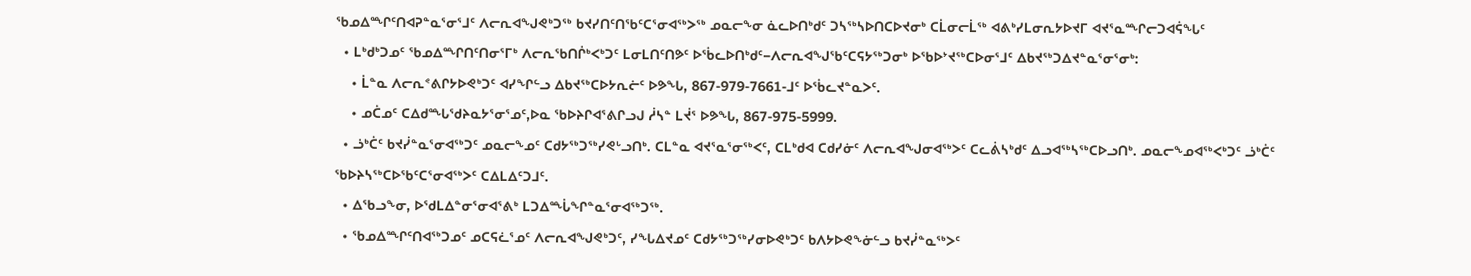ᖃᓄᐃᙱᑦᑎᐊᕈᓐᓇᕐᓂᕐᒧᑦ ᐱᓕᕆᐊᖑᕙᒃᑐᖅ ᑲᔪᓯᑎᑦᑎᖃᑦᑕᕐᓂᐊᖅᐳᖅ ᓄᓇᓕᖕᓂ ᓈᓚᐅᑎᒃᑯᑦ ᑐᓴᖅᓴᐅᑎᑕᐅᔪᓂᒃ ᑕᒫᓂᓕᒫᖅ ᐊᕕᒃᓯᒪᓂᕆᔭᐅᔪᒥ ᐊᔪᕐᓇᙱᓕᑐᐊᕌᖓᑦ
  • ᒪᒃᑯᒃᑐᓄᑦ ᖃᓄᐃᙱᑎᑦᑎᓂᕐᒥᒃ ᐱᓕᕆᖃᑎᒌᒃᐸᒃᑐᑦ ᒪᓂᒪᑎᑦᑎᕗᑦ ᐅᖄᓚᐅᑎᒃᑯᑦ−ᐱᓕᕆᐊᖑᖃᑦᑕᕋᔭᖅᑐᓂᒃ ᐅᖃᐅᔾᔪᖅᑕᐅᓂᕐᒧᑦ ᐃᑲᔪᖅᑐᐃᔪᓐᓇᕐᓂᕐᓂᒃ:
    • ᒫᓐᓇ ᐱᓕᕆᕝᕕᒋᔭᐅᕙᒃᑐᑦ ᐊᓯᖏᓪᓗ ᐃᑲᔪᖅᑕᐅᔭᕆᓖᑦ ᐅᕗᖓ, 867-979-7661-ᒧᑦ ᐅᖄᓚᔪᓐᓇᐳᑦ.
    • ᓄᑖᓄᑦ ᑕᐃᑯᙵᖁᔨᓇᔭᕐᓂᕐᓄᑦ,ᐅᓇ ᖃᐅᔨᒋᐊᕐᕕᒋᓗᒍ ᓲᓴᓐ ᒪᔫᕐ ᐅᕗᖓ, 867-975-5999.
  • ᓘᒃᑖᑦ ᑲᔪᓰᓐᓇᕐᓂᐊᖅᑐᑦ ᓄᓇᓕᖕᓄᑦ ᑕᑯᔭᖅᑐᖅᓯᕙᒡᓗᑎᒃ. ᑕᒪᓐᓇ ᐊᔪᕐᓇᕐᓂᖅᐸᑦ, ᑕᒪᒃᑯᐊ ᑕᑯᓯᓃᑦ ᐱᓕᕆᐊᖑᓂᐊᖅᐳᑦ ᑕᓚᕖᓴᒃᑯᑦ ᐃᓗᐊᖅᓴᖅᑕᐅᓗᑎᒃ. ᓄᓇᓕᖕᓄᐊᖅᐸᒃᑐᑦ ᓘᒃᑖᑦ ᖃᐅᔨᓴᖅᑕᐅᖃᑦᑕᕐᓂᐊᖅᐳᑦ ᑕᐃᒪᐃᑦᑐᒧᑦ.
  • ᐃᖃᓗᖕᓂ, ᐅᖁᒪᐃᓐᓂᕐᓂᐊᕐᕕᒃ ᒪᑐᐃᙶᖏᓐᓇᕐᓂᐊᖅᑐᖅ.
  • ᖃᓄᐃᙱᑦᑎᐊᖅᑐᓄᑦ ᓄᑕᕋᓛᕐᓄᑦ ᐱᓕᕆᐊᖑᕙᒃᑐᑦ, ᓯᖓᐃᔪᓄᑦ ᑕᑯᔭᖅᑐᖅᓯᓂᐅᕙᒃᑐᑦ ᑲᐱᔭᐅᕙᖕᓃᓪᓗ ᑲᔪᓰᓐᓇᖅᐳᑦ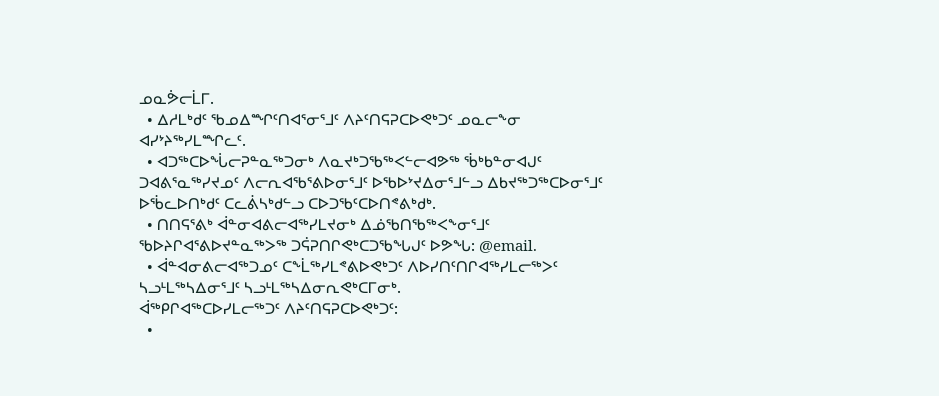ᓄᓇᕘᓕᒫᒥ.
  • ᐃᓱᒪᒃᑯᑦ ᖃᓄᐃᙱᑦᑎᐊᕐᓂᕐᒧᑦ ᐱᔨᑦᑎᕋᕈᑕᐅᕙᒃᑐᑦ ᓄᓇᓕᖕᓂ ᐊᓯᔾᔨᖅᓯᒪᙱᓚᑦ.
  • ᐊᑐᖅᑕᐅᖔᓕᕈᓐᓇᖅᑐᓂᒃ ᐱᓇᔪᒃᑐᖃᖅᐸᓪᓕᐊᕗᖅ ᖄᒃᑲᓐᓂᐊᒍᑦ ᑐᐊᕕᕐᓇᖅᓯᔪᓄᑦ ᐱᓕᕆᐊᖃᕐᕕᐅᓂᕐᒧᑦ ᐅᖃᐅᔾᔪᐃᓂᕐᒧᓪᓗ ᐃᑲᔪᖅᑐᖅᑕᐅᓂᕐᒧᑦ ᐅᖄᓚᐅᑎᒃᑯᑦ ᑕᓚᕖᓴᒃᑯᓪᓗ ᑕᐅᑐᖃᑦᑕᐅᑎᕝᕕᒃᑯᒃ.
  • ᑎᑎᕋᕐᕕᒃ ᐋᓐᓂᐊᕕᓕᐊᖅᓯᒪᔪᓂᒃ ᐃᓅᖃᑎᖃᖅᐸᖕᓂᕐᒧᑦ ᖃᐅᔨᒋᐊᕐᕕᐅᔪᓐᓇᖅᐳᖅ ᑐᕌᕈᑎᒋᕙᒃᑕᑐᖃᖓᒍᑦ ᐅᕗᖓ: @email.
  • ᐋᓐᐊᓂᕕᓕᐊᖅᑐᓄᑦ ᑕᖕᒫᖅᓯᒪᕝᕕᐅᕙᒃᑐᑦ ᐱᐅᓯᑎᑦᑎᒋᐊᖅᓯᒪᓕᖅᐳᑦ ᓴᓗᒻᒪᖅᓴᐃᓂᕐᒧᑦ ᓴᓗᒻᒪᖅᓴᐃᓂᕆᕙᒃᑕᒥᓂᒃ.
ᐋᖅᑭᒋᐊᖅᑕᐅᓯᒪᓕᖅᑐᑦ ᐱᔨᑦᑎᕋᕈᑕᐅᕙᒃᑐᑦ:
  •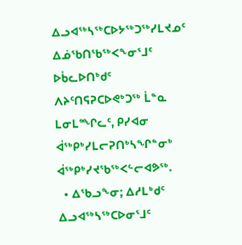ᐃᓗᐊᖅᓴᖅᑕᐅᔭᖅᑐᖅᓯᒪᔪᓄᑦ ᐃᓅᖃᑎᖃᖅᐸᖕᓂᕐᒧᑦ ᐅᑳᓚᐅᑎᒃᑯᑦ ᐱᔨᑦᑎᕋᕈᑕᐅᕙᒃᑐᖅ ᒫᓐᓇ ᒪᓂᒪᙱᓚᑦ, ᑭᓯᐊᓂ ᐋᖅᑭᒃᓯᒪᓕᕈᑎᒃᓴᖏᓐᓂᒃ ᐋᖅᑭᒃᓯᔪᖃᖅᐸᓪᓕᐊᕗᖅ.
  • ᐃᖃᓗᖕᓂ; ᐃᓱᒪᒃᑯᑦ ᐃᓗᐊᖅᓴᖅᑕᐅᓂᕐᒧᑦ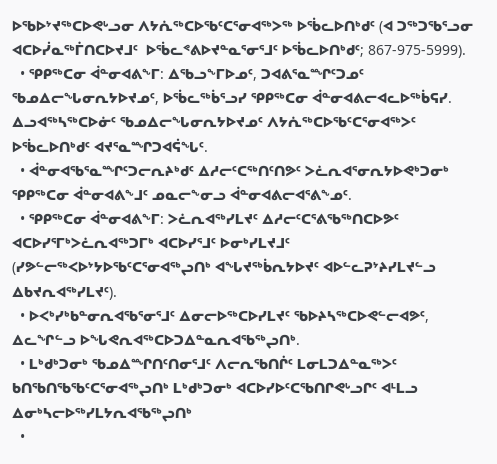ᐅᖃᐅᔾᔪᖅᑕᐅᕙᒡᓗᓂ ᐱᔭᕇᖅᑕᐅᖃᑦᑕᕐᓂᐊᖅᐳᖅ ᐅᖄᓚᐅᑎᒃᑯᑦ (ᐊ ᑐᖅᑐᖃᕐᓗᓂ ᐊᑕᐅᓰᓇᖅᒦᑎᑕᐅᔪᒧᑦ  ᐅᖄᓚᕝᕕᐅᔪᓐᓇᕐᓂᕐᒧᑦ ᐅᖄᓚᐅᑎᒃᑯᑦ; 867-975-5999).
  • ᕿᑭᖅᑕᓂ ᐋᓐᓂᐊᕕᖕᒥ: ᐃᖃᓗᖕᒥᐅᓄᑦ, ᑐᐊᕕᕐᓇᙱᑦᑐᓄᑦ ᖃᓄᐃᓕᖓᓂᕆᔭᐅᔪᓄᑦ, ᐅᖄᓚᖅᑳᕐᓗᓯ ᕿᑭᖅᑕᓂ ᐋᓐᓂᐊᕕᓕᐊᓚᐅᖅᑳᕋᓯ. ᐃᓗᐊᖅᓴᖅᑕᐅᓃᑦ ᖃᓄᐃᓕᖓᓂᕆᔭᐅᔪᓄᑦ ᐱᔭᕇᖅᑕᐅᖃᑦᑕᕐᓂᐊᖅᐳᑦ ᐅᖄᓚᐅᑎᒃᑯᑦ ᐊᔪᕐᓇᙱᑐᐊᕌᖓᑦ.
  • ᐋᓐᓂᐊᖃᕐᓇᙱᑦᑐᓕᕆᔨᒃᑯᑦ ᐃᓱᓕᑦᑕᖅᑎᑦᑎᕗᑦ ᐳᓛᕆᐊᕐᓂᕆᔭᐅᕙᒃᑐᓂᒃ ᕿᑭᖅᑕᓂ ᐋᓐᓂᐊᕕᖕᒧᑦ ᓄᓇᓕᖕᓂᓗ ᐋᓐᓂᐊᕕᓕᐊᕐᕕᖕᓄᑦ.
  • ᕿᑭᖅᑕᓂ ᐋᓐᓂᐊᕕᖕᒥ: ᐳᓛᕆᐊᖅᓯᒪᔪᑦ ᐃᓱᓕᑦᑕᕐᕕᖃᖅᑎᑕᐅᕗᑦ ᐊᑕᐅᓯᕐᒥᒃᐳᓛᕆᐊᖅᑐᒥᒃ ᐊᑕᐅᓯᕐᒧᑦ ᐅᓂᒃᓯᒪᔪᒧᑦ (ᓯᕗᓪᓕᖅᐸᐅᔾᔭᐅᖃᑦᑕᕐᓂᐊᖅᖢᑎᒃ ᐊᖓᔪᖅᑳᕆᔭᐅᔪᑦ ᐊᐅᓪᓚᕈᔾᔨᓯᒪᔪᓪᓗ ᐃᑲᔪᕆᐊᖅᓯᒪᔪᑦ).
  • ᐅᐸᒃᓯᒃᑲᓐᓂᕆᐊᖃᕐᓂᕐᒧᑦ ᐃᓂᓕᐅᖅᑕᐅᓯᒪᔪᑦ ᖃᐅᔨᓴᖅᑕᐅᕙᓪᓕᐊᕗᑦ, ᐃᓚᖏᓪᓗ ᐅᖓᕙᕆᐊᖅᑕᐅᑐᐃᓐᓇᕆᐊᖃᖅᖢᑎᒃ.
  • ᒪᒃᑯᒃᑐᓂᒃ ᖃᓄᐃᙱᑎᑦᑎᓂᕐᒧᑦ ᐱᓕᕆᖃᑎᒌᑦ ᒪᓂᒪᑐᐃᓐᓇᖅᐳᑦ ᑲᑎᖃᑎᖃᖃᑦᑕᕐᓂᐊᖅᖢᑎᒃ ᒪᒃᑯᒃᑐᓂᒃ ᐊᑕᐅᓯᐅᑦᑕᖃᑎᒋᕙᒡᓗᒋᑦ ᐊᒻᒪᓗ ᐃᓂᒃᓴᓕᐅᖅᓯᒪᔭᕆᐊᖃᖅᖢᑎᒃ
  •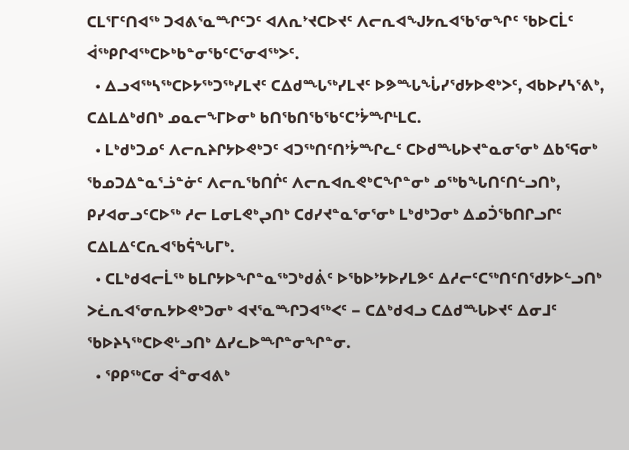ᑕᒪᕐᒥᑦᑎᐊᖅ ᑐᐊᕕᕐᓇᙱᑦᑐᑦ ᐊᐱᕆᔾᔪᑕᐅᔪᑦ ᐱᓕᕆᐊᖑᔭᕆᐊᖃᕐᓂᖏᑦ ᖃᐅᑕᒫᑦ ᐋᖅᑭᒋᐊᖅᑕᐅᒃᑲᓐᓂᖃᑦᑕᕐᓂᐊᖅᐳᑦ.
  • ᐃᓗᐊᖅᓴᖅᑕᐅᔭᖅᑐᖅᓯᒪᔪᑦ ᑕᐃᑯᙵᖅᓯᒪᔪᑦ ᐅᕗᙵᖔᓯᖁᔭᐅᕙᒃᐳᑦ, ᐊᑲᐅᓯᓴᕐᕕᒃ, ᑕᐃᒪᐃᒃᑯᑎᒃ ᓄᓇᓕᖕᒥᐅᓂᒃ ᑲᑎᖃᑎᖃᖃᑦᑕᔾᔮᙱᒻᒪᑕ.
  • ᒪᒃᑯᒃᑐᓄᑦ ᐱᓕᕆᔨᒋᔭᐅᕙᒃᑐᑦ ᐊᑐᖅᑎᑦᑎᔾᔮᙱᓚᑦ ᑕᐅᑯᙵᐅᔪᓐᓇᓂᕐᓂᒃ ᐃᑲᕐᕋᓂᒃ  ᖃᓄᑐᐃᓐᓇᕐᓘᓐᓃᑦ ᐱᓕᕆᖃᑎᒌᑦ ᐱᓕᕆᐊᕆᕙᒃᑕᖏᓐᓂᒃ ᓄᖅᑲᖓᑎᑦᑎᓪᓗᑎᒃ, ᑭᓯᐊᓂᓗᑦᑕᐅᖅ ᓱᓕ ᒪᓂᒪᕙᒃᖢᑎᒃ ᑕᑯᓯᔪᓐᓇᕐᓂᕐᓂᒃ ᒪᒃᑯᒃᑐᓂᒃ ᐃᓄᑑᖃᑎᒋᓗᒋᑦ ᑕᐃᒪᐃᑦᑕᕆᐊᖃᕌᖓᒥᒃ.
  • ᑕᒪᒃᑯᐊᓕᒫᖅ ᑲᒪᒋᔭᐅᖏᓐᓇᖅᑐᒃᑯᕖᑦ ᐅᖃᐅᔾᔭᐅᓯᒪᕗᑦ ᐃᓱᓕᑦᑕᖅᑎᑦᑎᖁᔭᐅᓪᓗᑎᒃ ᐳᓛᕆᐊᕐᓂᕆᔭᐅᕙᒃᑐᓂᒃ ᐊᔪᕐᓇᙱᑐᐊᖅᐸᑦ − ᑕᐃᒃᑯᐊᓗ ᑕᐃᑯᙵᐅᔪᑦ ᐃᓂᒧᑦ ᖃᐅᔨᓴᖅᑕᐅᕙᒡᓗᑎᒃ ᐃᓯᓚᐅᙱᓐᓂᖏᓐᓂ.
  • ᕿᑭᖅᑕᓂ ᐋᓐᓂᐊᕕᒃ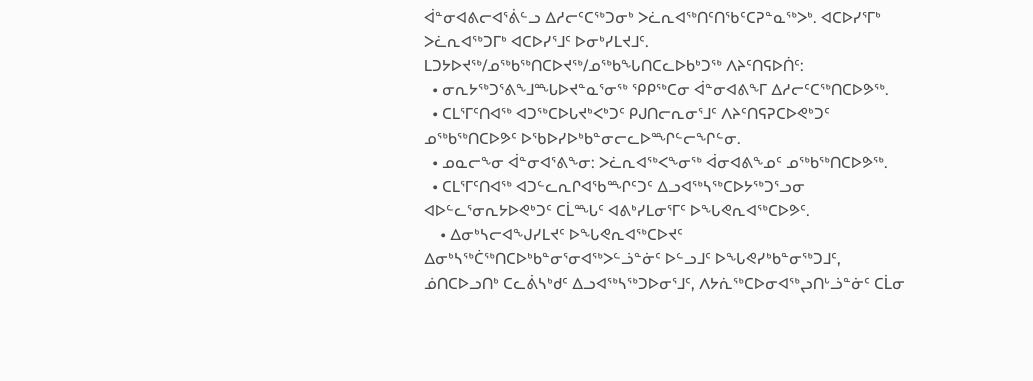ᐋᓐᓂᐊᕕᓕᐊᕐᕖᓪᓗ ᐃᓱᓕᑦᑕᖅᑐᓂᒃ ᐳᓛᕆᐊᖅᑎᑦᑎᖃᑦᑕᕈᓐᓇᖅᐳᒃ. ᐊᑕᐅᓯᕐᒥᒃ ᐳᓛᕆᐊᖅᑐᒥᒃ ᐊᑕᐅᓯᕐᒧᑦ ᐅᓂᒃᓯᒪᔪᒧᑦ.
ᒪᑐᔭᐅᔪᖅ/ᓄᖅᑲᖅᑎᑕᐅᔪᖅ/ᓄᖅᑲᖓᑎᑕᓚᐅᑲᒃᑐᖅ ᐱᔨᑦᑎᕋᐅᑏᑦ:
  • ᓂᕆᔭᖅᑐᕐᕕᖕᒧᙵᐅᔪᓐᓇᕐᓂᖅ ᕿᑭᖅᑕᓂ ᐋᓐᓂᐊᕕᖕᒥ ᐃᓱᓕᑦᑕᖅᑎᑕᐅᕗᖅ.
  • ᑕᒪᕐᒥᑦᑎᐊᖅ ᐊᑐᖅᑕᐅᒐᔪᒃᐸᒃᑐᑦ ᑭᒍᑎᓕᕆᓂᕐᒧᑦ ᐱᔨᑦᑎᕋᕈᑕᐅᕙᒃᑐᑦ ᓄᖅᑲᖅᑎᑕᐅᕗᑦ ᐅᖃᐅᓯᐅᒃᑲᓐᓂᓕᓚᐅᙱᓪᓕᖏᓪᓂ.
  • ᓄᓇᓕᖕᓂ ᐋᓐᓂᐊᕐᕕᖕᓂ: ᐳᓛᕆᐊᖅᐸᖕᓂᖅ ᐋᓂᐊᕕᖕᓄᑦ ᓄᖅᑲᖅᑎᑕᐅᕗᖅ.
  • ᑕᒪᕐᒥᑦᑎᐊᖅ ᐊᑐᓪᓚᕆᒋᐊᖃᙱᑦᑐᑦ ᐃᓗᐊᖅᓴᖅᑕᐅᔭᖅᑐᕐᓗᓂ ᐊᐅᓪᓚᕐᓂᕆᔭᐅᕙᒃᑐᑦ ᑕᒫᙵᑦ ᐊᕕᒃᓯᒪᓂᕐᒥᑦ ᐅᖓᕙᕆᐊᖅᑕᐅᕗᑦ.
    • ᐃᓂᒃᓴᓕᐊᖑᓯᒪᔪᑦ ᐅᖓᕙᕆᐊᖅᑕᐅᔪᑦ ᐃᓂᒃᓴᖅᑖᖅᑎᑕᐅᒃᑲᓐᓂᕐᓂᐊᖅᐳᓪᓘᓐᓃᑦ ᐅᓪᓗᒧᑦ ᐅᖓᕙᓯᒃᑲᓐᓂᖅᑐᒧᑦ, ᓅᑎᑕᐅᓗᑎᒃ ᑕᓚᕖᓴᒃᑯᑦ ᐃᓗᐊᖅᓴᖅᑐᐅᓂᕐᒧᑦ, ᐱᔭᕇᖅᑕᐅᓂᐊᖅᖢᑎᒡᓘᓐᓃᑦ ᑕᒫᓂ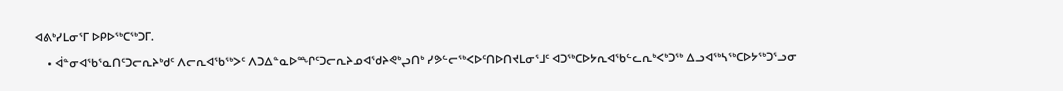ᐊᕕᒃᓯᒪᓂᕐᒥ ᐅᑭᐅᖅᑕᖅᑐᒥ.
    • ᐋᓐᓂᐊᖃᕐᓇᑎᑦᑐᓕᕆᔨᒃᑯᑦ ᐱᓕᕆᐊᖃᖅᐳᑦ ᐱᑐᐃᓐᓇᐅᙱᑦᑐᓕᕆᔨᓄᐊᖁᔨᕙᒃᖢᑎᒃ ᓯᕗᓪᓕᖅᐸᐅᑦᑎᐅᑎᔪᒪᓂᕐᒧᑦ ᐊᑐᖅᑕᐅᔭᕆᐊᖃᓪᓚᕆᒃᐸᒃᑐᖅ ᐃᓗᐊᖅᓴᖅᑕᐅᔭᖅᑐᕐᓗᓂ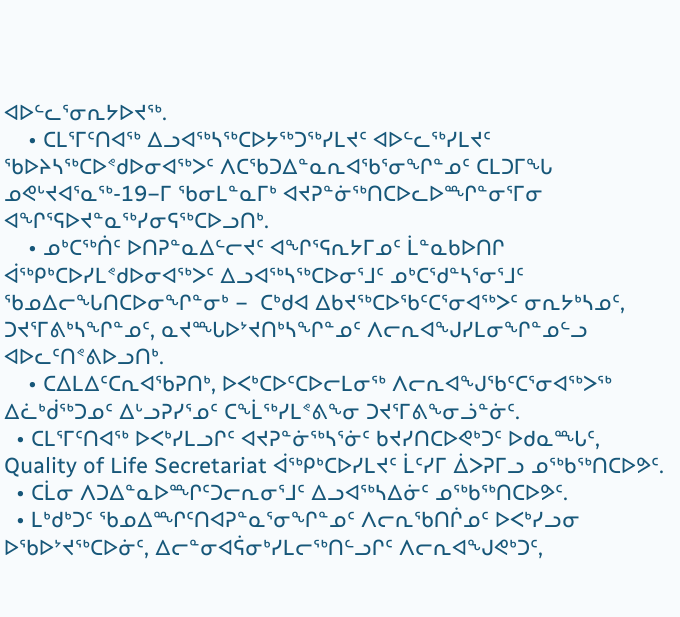ᐊᐅᓪᓚᕐᓂᕆᔭᐅᔪᖅ.
    • ᑕᒪᕐᒥᑦᑎᐊᖅ ᐃᓗᐊᖅᓴᖅᑕᐅᔭᖅᑐᖅᓯᒪᔪᑦ ᐊᐅᓪᓚᖅᓯᒪᔪᑦ ᖃᐅᔨᓴᖅᑕᐅᕝᑯᐅᓂᐊᖅᐳᑦ ᐱᑕᖃᑐᐃᓐᓇᕆᐊᖃᕐᓂᖏᓐᓄᑦ ᑕᒪᑐᒥᖓ ᓄᕙᒡᔪᐊᕐᓇᖅ-19−ᒥ ᖃᓂᒪᓐᓇᒥᒃ ᐊᔪᕈᓐᓃᖅᑎᑕᐅᓚᐅᙱᓐᓂᕐᒥᓂ ᐊᖏᕐᕋᐅᔪᓐᓇᖅᓯᓂᕋᖅᑕᐅᓗᑎᒃ.
    • ᓄᒃᑕᖅᑏᑦ ᐅᑎᕈᓐᓇᐃᓪᓕᔪᑦ ᐊᖏᕐᕋᕆᔭᒥᓄᑦ ᒫᓐᓇᑲᐅᑎᒋ ᐋᖅᑭᒃᑕᐅᓯᒪᕝᑯᐅᓂᐊᖅᐳᑦ ᐃᓗᐊᖅᓴᖅᑕᐅᓂᕐᒧᑦ ᓄᒃᑕᖁᓐᓴᕐᓂᕐᒧᑦ ᖃᓄᐃᓕᖓᑎᑕᐅᓂᖏᓐᓂᒃ −  ᑕᒃᑯᐊ ᐃᑲᔪᖅᑕᐅᖃᑦᑕᕐᓂᐊᖅᐳᑦ ᓂᕆᔭᒃᓴᓄᑦ, ᑐᔪᕐᒥᕕᒃᓴᖏᓐᓄᑦ, ᓇᔪᙵᐅᔾᔪᑎᒃᓴᖏᓐᓄᑦ ᐱᓕᕆᐊᖑᓯᒪᓂᖏᓐᓄᓪᓗ ᐊᐅᓚᑦᑎᕝᕕᐅᓗᑎᒃ.
    • ᑕᐃᒪᐃᑦᑕᕆᐊᖃᕈᑎᒃ, ᐅᐸᒃᑕᐅᑦᑕᐅᓕᒪᓂᖅ ᐱᓕᕆᐊᖑᖃᑦᑕᕐᓂᐊᖅᐳᖅ ᐃᓛᒃᑰᖅᑐᓄᑦ ᐃᒡᓗᕈᓯᕐᓄᑦ ᑕᖕᒫᖅᓯᒪᕝᕕᖕᓂ ᑐᔪᕐᒥᕕᖕᓂᓘᓐᓃᑦ.
  • ᑕᒪᕐᒥᑦᑎᐊᖅ ᐅᐸᒃᓯᒪᓗᒋᑦ ᐊᔪᕈᓐᓃᖅᓴᕐᓃᑦ ᑲᔪᓯᑎᑕᐅᕙᒃᑐᑦ ᐅᑯᓇᙵᑦ, Quality of Life Secretariat ᐋᖅᑭᒃᑕᐅᓯᒪᔪᑦ ᒫᑦᓯᒥ ᐄᐳᕈᒥᓗ ᓄᖅᑲᖅᑎᑕᐅᕗᑦ.
  • ᑕᒫᓂ ᐱᑐᐃᓐᓇᐅᙱᑦᑐᓕᕆᓂᕐᒧᑦ ᐃᓗᐊᖅᓴᐃᓃᑦ ᓄᖅᑲᖅᑎᑕᐅᕗᑦ.
  • ᒪᒃᑯᒃᑐᑦ ᖃᓄᐃᙱᑦᑎᐊᕈᓐᓇᕐᓂᖏᓐᓄᑦ ᐱᓕᕆᖃᑎᒌᓄᑦ ᐅᐸᒃᓯᓗᓂ ᐅᖃᐅᔾᔪᖅᑕᐅᓃᑦ, ᐃᓕᓐᓂᐊᕌᓂᒃᓯᒪᓕᖅᑎᓪᓗᒋᑦ ᐱᓕᕆᐊᖑᕙᒃᑐᑦ,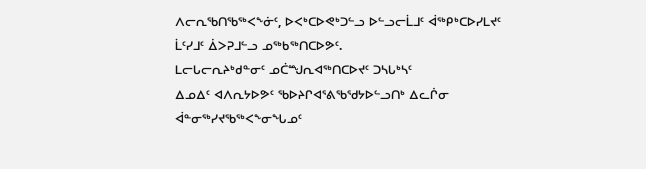ᐱᓕᕆᖃᑎᖃᖅᐸᖕᓃᑦ, ᐅᐸᒃᑕᐅᕙᒃᑐᓪᓗ ᐅᓪᓗᓕᒫᒧᑦ ᐋᖅᑭᒃᑕᐅᓯᒪᔪᑦ ᒫᑦᓯᒧᑦ ᐄᐳᕈᒧᓪᓗ ᓄᖅᑲᖅᑎᑕᐅᕗᑦ.
ᒪᓕᒐᓕᕆᔨᒃᑯᓐᓂᑦ ᓄᑖᙳᕆᐊᖅᑎᑕᐅᔪᑦ ᑐᓴᒐᒃᓴᑦ
ᐃᓄᐃᑦ ᐊᐱᕆᔭᐅᕗᑦ ᖃᐅᔨᒋᐊᕐᕕᖃᖁᔭᐅᓪᓗᑎᒃ ᐃᓚᒌᓂ ᐋᓐᓂᖅᓯᔪᖃᖅᐸᖕᓂᖓᓄᑦ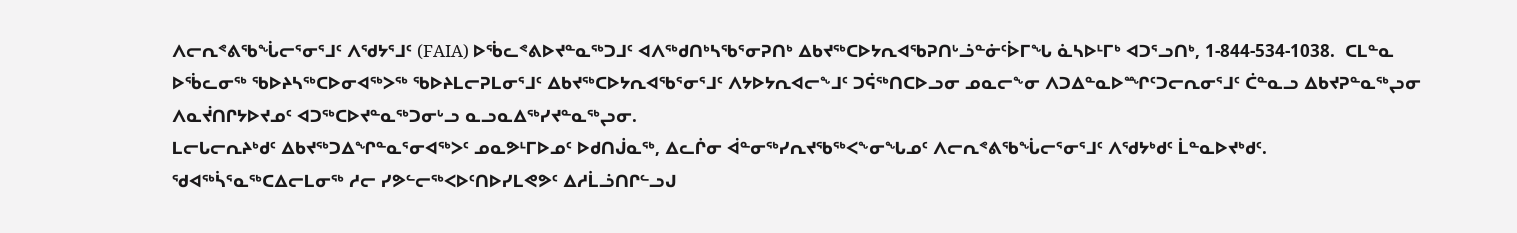ᐱᓕᕆᕝᕕᖃᖔᓕᕐᓂᕐᒧᑦ ᐱᖁᔭᕐᒧᑦ (FAIA) ᐅᖄᓚᕝᕕᐅᔪᓐᓇᖅᑐᒧᑦ ᐊᐱᖅᑯᑎᒃᓴᖃᕐᓂᕈᑎᒃ ᐃᑲᔪᖅᑕᐅᔭᕆᐊᖃᕈᑎᒡᓘᓐᓃᑦᐆᒥᖓ ᓈᓴᐅᒻᒥᒃ ᐊᑐᕐᓗᑎᒃ, 1-844-534-1038.  ᑕᒪᓐᓇ ᐅᖄᓚᓂᖅ ᖃᐅᔨᓴᖅᑕᐅᓂᐊᖅᐳᖅ ᖃᐅᔨᒪᓕᕈᒪᓂᕐᒧᑦ ᐃᑲᔪᖅᑕᐅᔭᕆᐊᖃᕐᓂᕐᒧᑦ ᐱᔭᐅᔭᕆᐊᓕᖕᒧᑦ ᑐᕌᖅᑎᑕᐅᓗᓂ ᓄᓇᓕᖕᓂ ᐱᑐᐃᓐᓇᐅᙱᑦᑐᓕᕆᓂᕐᒧᑦ ᑖᓐᓇᓗ ᐃᑲᔪᕈᓐᓇᖅᖢᓂ ᐱᓇᔫᑎᒋᔭᐅᔪᓄᑦ ᐊᑐᖅᑕᐅᔪᓐᓇᖅᑐᓂᒡᓗ ᓇᓗᓇᐃᖅᓯᔪᓐᓇᖅᖢᓂ.
ᒪᓕᒐᓕᕆᔨᒃᑯᑦ ᐃᑲᔪᖅᑐᐃᖏᓐᓇᕐᓂᐊᖅᐳᑦ ᓄᓇᕗᒻᒥᐅᓄᑦ ᐅᑯᑎᒎᓇᖅ, ᐃᓚᒌᓂ ᐋᓐᓂᖅᓯᕆᔪᖃᖅᐸᖕᓂᖓᓄᑦ ᐱᓕᕆᕝᕕᖃᖔᓕᕐᓂᕐᒧᑦ ᐱᖁᔭᒃᑯᑦ ᒫᓐᓇᐅᔪᒃᑯᑦ.  ᖁᐊᖅᓵᕐᓇᖅᑕᐃᓕᒪᓂᖅ ᓱᓕ ᓯᕗᓪᓕᖅᐸᐅᑦᑎᐅᓯᒪᕙᕗᑦ ᐃᓱᒫᓘᑎᒋᓪᓗᒍ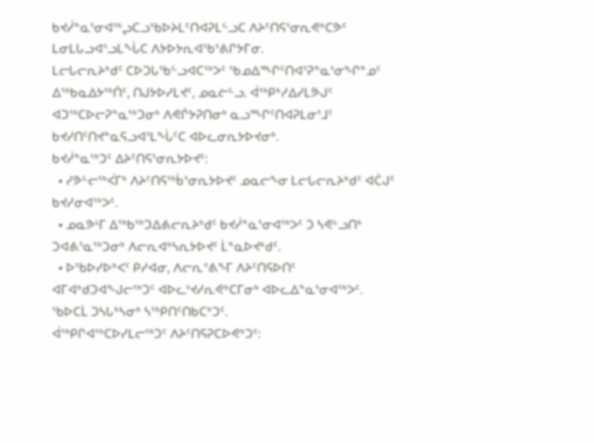ᑲᔪᓰᓐᓇᕐᓂᐊᖅᖢᑕᓗᖃᐅᔨᒪᑦᑎᐊᕈᒪᓪᓗᑕ ᐱᔨᑦᑎᕋᕐᓂᕆᕙᒃᑕᕗᑦ ᒪᓂᒪᒐᓗᐊᕐᓗᒪᖔᑕ ᐱᔭᐅᔭᕆᐊᖃᕐᕕᒋᔭᒥᓂ.
ᒪᓕᒐᓕᕆᔨᒃᑯᑦ ᑕᐅᑐᒐᖃᓪᓗᐊᑕᖅᐳᑦ ᖃᓄᐃᙱᑦᑎᐊᕐᕈᓐᓇᕐᓂᖏᓐᓄᑦ ᐃᖅᑲᓇᐃᔭᖅᑏᑦ, ᑎᒍᔭᐅᓯᒪᔪᑦ, ᓄᓇᓖᓪᓗ. ᐋᖅᑭᒃᓱᐃᓯᒪᕗᒍᑦ ᐊᑐᖅᑕᐅᓕᕈᓐᓇᖅᑐᓂᒃ ᐱᕙᒌᔭᕈᑎᓂᒃ ᓇᓗᙱᑦᑎᐊᕈᒪᓂᕐᒧᑦ ᑲᔪᓯᑎᑦᑎᔪᓐᓇᕋᓗᐊᕐᒪᖔᑦᑕ ᐊᐅᓚᓂᕆᔭᐅᔪᓂᒃ.
ᑲᔪᓰᓐᓇᖅᑐᑦ ᐃᔨᑦᑎᕋᕐᓂᕆᔭᐅᔪᑦ:
  • ᓯᕗᓪᓕᖅᐹᒥᒃ ᐱᔨᑦᑎᕋᖅᑳᕐᓂᕆᔭᐅᔪᑦ ᓄᓇᓕᖕᓂ ᒪᓕᒐᓕᕆᔨᒃᑯᑦ ᐊᑖᒍᑦ ᑲᔪᓯᓂᐊᖅᐳᑦ.
  • ᓄᓇᕗᒻᒥ ᐃᖅᑲᖅᑐᐃᕕᓕᕆᔨᒃᑯᑦ ᑲᔪᓰᓐᓇᕐᓂᐊᖅᐳᑦ ᑐ ᓴᕙᒡᓗᑎᒃ ᑐᐊᕕᕐᓇᖅᑐᓂᒃ ᐱᓕᕆᐊᒃᓴᕆᔭᐅᔪᑦ ᒫᓐᓇᐅᔪᒃᑯᑦ.
  • ᐅᖃᐅᓯᐅᒃᐸᑦ ᑭᓯᐊᓂ, ᐱᓕᕆᕝᕕᖕᒥ ᐱᔨᑦᑎᕋᐅᑎᑦ ᐊᒥᐊᒃᑯᑐᐊᖑᓕᖅᑐᑦ ᐊᐅᓚᔾᔪᓯᕆᕙᒃᑕᒥᓂᒃ ᐊᐅᓚᐃᓐᓇᕐᓂᐊᖅᐳᑦ. ᖃᐅᑕᒫ ᑐᓴᒐᒃᓴᓂᒃ ᓴᖅᑭᑎᑦᑎᑲᑕᒃᑐᑦ.
ᐋᖅᑭᒋᐊᖅᑕᐅᓯᒪᓕᖅᑐᑦ ᐱᔨᑦᑎᕋᕈᑕᐅᕙᒃᑐᑦ: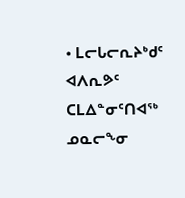• ᒪᓕᒐᓕᕆᔨᒃᑯᑦ ᐊᐱᕆᕗᑦ ᑕᒪᐃᓐᓂᑦᑎᐊᖅ ᓄᓇᓕᖕᓂ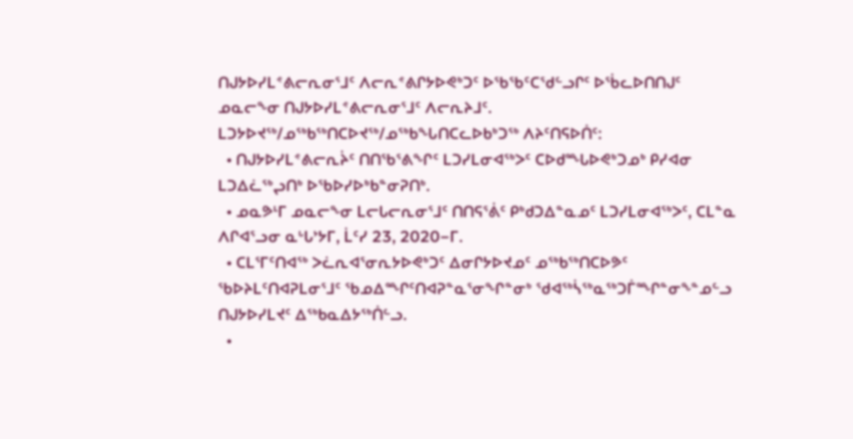ᑎᒍᔭᐅᓯᒪᕝᕕᓕᕆᓂᕐᒧᑦ ᐱᓕᕆᕝᕕᒋᔭᐅᕙᒃᑐᑦ ᐅᖃᖃᑦᑕᖁᓪᓗᒋᑦ ᐅᖄᓚᐅᑎᑎᒍᑦ ᓄᓇᓕᖕᓂ ᑎᒍᔭᐅᓯᒪᕝᕕᓕᕆᓂᕐᒧᑦ ᐱᓕᕆᔨᒧᑦ.
ᒪᑐᔭᐅᔪᖅ/ᓄᖅᑲᖅᑎᑕᐅᔪᖅ/ᓄᖅᑲᖓᑎᑕᓚᐅᑲᒃᑐᖅ ᐱᔨᑦᑎᕋᐅᑏᑦ:
  • ᑎᒍᔭᐅᓯᒪᕝᕕᓕᕆᔩᑦ ᑎᑎᖃᕐᕕᖏᑦ ᒪᑐᓯᒪᓂᐊᖅᐳᑦ ᑕᐅᑯᙵᐅᕙᒃᑐᓄᒃ ᑭᓯᐊᓂ ᒪᑐᐃᓛᖅᖢᑎᒃ ᐅᖃᐅᓯᐅᒃᑲᓐᓂᕈᑎᒃ.
  • ᓄᓇᕗᒻᒥ ᓄᓇᓕᖕᓂ ᒪᓕᒐᓕᕆᓂᕐᒧᑦ ᑎᑎᕋᕐᕖᑦ ᑭᒃᑯᑐᐃᓐᓇᓄᑦ ᒪᑐᓯᒪᓂᐊᖅᐳᑦ, ᑕᒪᓐᓇ ᐱᒋᐊᕐᓗᓂ ᓇᒡᒐᔾᔭᒥ, ᒫᑦᓯ 23, 2020−ᒥ.
  • ᑕᒪᕐᒥᑦᑎᐊᖅ ᐳᓛᕆᐊᕐᓂᕆᔭᐅᕙᒃᑐᑦ ᐃᓂᒋᔭᐅᔪᓄᑦ ᓄᖅᑲᖅᑎᑕᐅᕗᑦ ᖃᐅᔨᒪᑦᑎᐊᕈᒪᓂᕐᒧᑦ ᖃᓄᐃᙱᑦᑎᐊᕈᓐᓇᕐᓂᖏᓐᓂᒃ ᖁᐊᖅᓵᖅᓇᖅᑐᒦᙱᓐᓂᖕᓐᓄᓪᓗ ᑎᒍᔭᐅᓯᒪᔪᑦ ᐃᖅᑲᓇᐃᔭᖅᑏᓪᓗ.
  •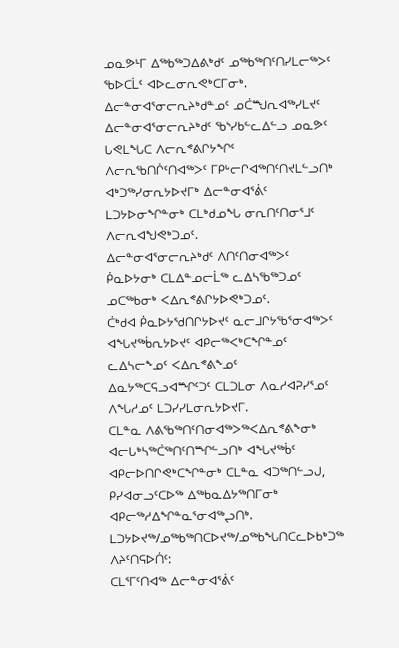ᓄᓇᕗᒻᒥ ᐃᖅᑲᖅᑐᐃᕕᒃᑯᑦ ᓄᖅᑲᖅᑎᑦᑎᓯᒪᓕᖅᐳᑦ ᖃᐅᑕᒫᑦ ᐊᐅᓚᓂᕆᕙᒃᑕᒥᓂᒃ.
ᐃᓕᓐᓂᐊᕐᓂᓕᕆᔨᒃᑯᓐᓄᑦ ᓄᑖᙳᕆᐊᖅᓯᒪᔪᑦ
ᐃᓕᓐᓂᐊᕐᓂᓕᕆᔨᒃᑯᑦ ᖃᔅᓯᑲᓪᓚᐃᓪᓗ ᓄᓇᕗᑦ ᒐᕙᒪᖓᑕ ᐱᓕᕆᕝᕕᒋᔭᖏᑦ ᐱᓕᕆᖃᑎᒌᑦᑎᐊᖅᐳᑦ ᒥᑭᒡᓕᒋᐊᖅᑎᑦᑎᔪᒪᓪᓗᑎᒃ ᐊᒃᑐᖅᓯᓂᕆᔭᐅᔪᒥᒃ ᐃᓕᓐᓂᐊᕐᕖᑦ ᒪᑐᔭᐅᓂᖏᓐᓂᒃ ᑕᒪᒃᑯᓄᖓ ᓂᕆᑎᑦᑎᓂᕐᒧᑦ ᐱᓕᕆᐊᖑᕙᒃᑐᓄᑦ.
ᐃᓕᓐᓂᐊᕐᓂᓕᕆᔨᒃᑯᑦ ᐱᑎᑦᑎᓂᐊᖅᐳᑦ ᑮᓇᐅᔭᓂᒃ ᑕᒪᐃᓐᓄᓕᒫᖅ ᓚᐃᓴᖃᖅᑐᓄᑦ ᓄᑕᖅᑲᓂᒃ ᐸᐃᕆᕝᕕᒋᔭᐅᕙᒃᑐᓄᑦ.
ᑖᒃᑯᐊ ᑮᓇᐅᔭᖁᑎᒋᔭᐅᔪᑦ ᓇᓕᒧᒋᔭᖃᕐᓂᐊᖅᐳᑦ ᐊᖓᔪᖅᑳᕆᔭᐅᔪᑦ ᐊᑭᓕᖅᐸᒃᑕᖏᓐᓄᑦ ᓚᐃᓴᓕᖕᓄᑦ ᐸᐃᕆᕝᕕᖕᓄᑦ ᐃᓇᔭᖅᑕᕋᓗᐊᙱᑦᑐᑦ ᑕᒪᑐᒪᓂ ᐱᓇᓱᐊᕈᓯᕐᓄᑦ ᐱᖓᓱᓄᑦ ᒪᑐᓯᓯᒪᓂᕆᔭᐅᔪᒥ.
ᑕᒪᓐᓇ ᐱᕕᖃᖅᑎᑦᑎᓂᐊᖅᐳᖅᐸᐃᕆᕝᕕᖕᓂᒃ ᐊᓕᒐᒃᓴᖅᑖᖅᑎᑦᑎᙱᓪᓗᑎᒃ ᐊᖓᔪᖅᑳᑦ ᐊᑭᓕᐅᑎᒋᕙᒃᑕᖏᓐᓂᒃ ᑕᒪᓐᓇ ᐊᑐᖅᑎᓪᓗᒍ, ᑭᓯᐊᓂᓗᑦᑕᐅᖅ ᐃᖅᑲᓇᐃᔭᖅᑎᒥᓂᒃ ᐊᑭᓕᖅᓱᐃᖏᓐᓇᕐᓂᐊᖅᖢᑎᒃ.
ᒪᑐᔭᐅᔪᖅ/ᓄᖅᑲᖅᑎᑕᐅᔪᖅ/ᓄᖅᑲᖓᑎᑕᓚᐅᑲᒃᑐᖅ ᐱᔨᑦᑎᕋᐅᑏᑦ:
ᑕᒪᕐᒥᑦᑎᐊᖅ ᐃᓕᓐᓂᐊᕐᕖᑦ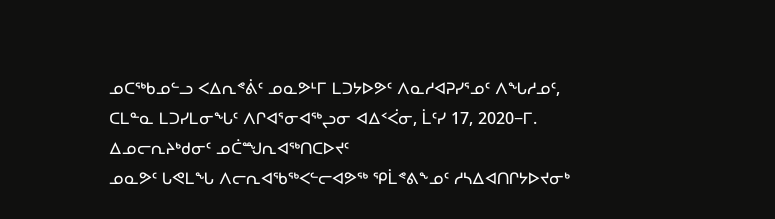ᓄᑕᖅᑲᓄᓪᓗ ᐸᐃᕆᕝᕖᑦ ᓄᓇᕗᒻᒥ ᒪᑐᔭᐅᕗᑦ ᐱᓇᓱᐊᕈᓯᕐᓄᑦ ᐱᖓᓱᓄᑦ, ᑕᒪᓐᓇ ᒪᑐᓯᒪᓂᖓᑦ ᐱᒋᐊᕐᓂᐊᖅᖢᓂ ᐊᐃᑉᐹᓂ, ᒫᑦᓯ 17, 2020−ᒥ.
ᐃᓄᓕᕆᔨᒃᑯᓂᑦ ᓄᑖᙳᕆᐊᖅᑎᑕᐅᔪᑦ
ᓄᓇᕗᑦ ᒐᕙᒪᖓ ᐱᓕᕆᐊᖃᖅᐸᓪᓕᐊᕗᖅ ᕿᒫᕝᕕᖕᓄᑦ ᓱᓴᐃᐊᑎᒋᔭᐅᔪᓂᒃ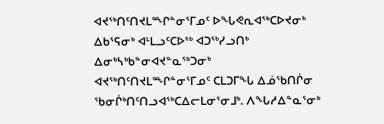ᐊᔪᖅᑎᑦᑎᔪᒪᙱᓐᓂᕐᒥᓄᑦ ᐅᖓᕙᕆᐊᖅᑕᐅᔪᓂᒃ ᐃᑲᕐᕋᓂᒃ ᐊᒻᒪᓗᑦᑕᐅᖅ ᐊᑐᖅᓯᓗᑎᒃ ᐃᓂᒃᓴᒃᑲᓐᓂᐊᔪᓐᓇᖅᑐᓂᒃ ᐊᔪᖅᑎᑦᑎᔪᒪᙱᓐᓂᕐᒥᓄᑦ ᑕᒪᑐᒥᖓ ᐃᓅᖃᑎᒌᓂ ᖃᓂᒌᒃᑎᑦᑎᓗᐊᖅᑕᐃᓕᒪᓂᕐᓂᒧᒃ. ᐱᖓᓱᐃᓐᓇᕐᓂᒃ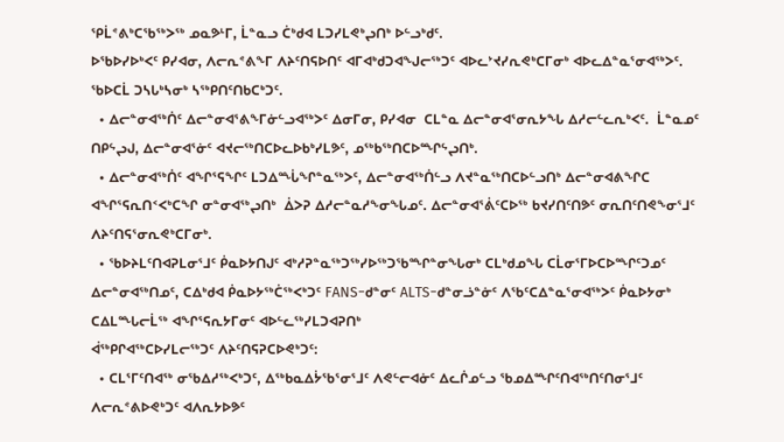ᕿᒫᕝᕕᒃᑕᖃᖅᐳᖅ ᓄᓇᕗᒻᒥ, ᒫᓐᓇᓗ ᑖᒃᑯᐊ ᒪᑐᓯᒪᕙᒃᖢᑎᒃ ᐅᓪᓗᒃᑯᑦ.
ᐅᖃᐅᓯᐅᒃᐸᑦ ᑭᓯᐊᓂ, ᐱᓕᕆᕝᕕᖕᒥ ᐱᔨᑦᑎᕋᐅᑎᑦ ᐊᒥᐊᒃᑯᑐᐊᖑᓕᖅᑐᑦ ᐊᐅᓚᔾᔪᓯᕆᕙᒃᑕᒥᓂᒃ ᐊᐅᓚᐃᓐᓇᕐᓂᐊᖅᐳᑦ. ᖃᐅᑕᒫ ᑐᓴᒐᒃᓴᓂᒃ ᓴᖅᑭᑎᑦᑎᑲᑕᒃᑐᑦ.
  • ᐃᓕᓐᓂᐊᖅᑏᑦ ᐃᓕᓐᓂᐊᕐᕕᖕᒥᓃᓪᓗᐊᖅᐳᑦ ᐃᓂᒥᓂ, ᑭᓯᐊᓂ  ᑕᒪᓐᓇ ᐃᓕᓐᓂᐊᕐᓂᕆᔭᖓ ᐃᓱᓕᓪᓚᕆᒃᐸᑦ.  ᒫᓐᓇᓄᑦ ᑎᑭᖦᖢᒍ, ᐃᓕᓐᓂᐊᕐᓃᑦ ᐊᔪᓕᖅᑎᑕᐅᓚᐅᑲᒃᓯᒪᕗᑦ, ᓄᖅᑲᖅᑎᑕᐅᙱᖦᖢᑎᒃ.
  • ᐃᓕᓐᓂᐊᖅᑏᑦ ᐊᖏᕐᕋᖏᑦ ᒪᑐᐃᙶᖏᓐᓇᖅᐳᑦ, ᐃᓕᓐᓂᐊᖅᑏᓪᓗ ᐱᔪᓐᓇᖅᑎᑕᐅᓪᓗᑎᒃ ᐃᓕᓐᓂᐊᕕᖏᑕ ᐊᖏᕐᕋᕆᑎᑉᐸᒃᑕᖏ ᓂᓐᓂᐊᖅᖢᑎᒃ  ᐄᐳᕈ ᐃᓱᓕᓐᓇᓱᖕᓂᖓᓄᑦ. ᐃᓕᓐᓂᐊᕐᕖᑦᑕᐅᖅ ᑲᔪᓯᑎᑦᑎᕗᑦ ᓂᕆᑎᑦᑎᕙᖕᓂᕐᒧᑦ ᐱᔨᑦᑎᕋᕐᓂᕆᕙᒃᑕᒥᓂᒃ.
  • ᖃᐅᔨᒪᑦᑎᐊᕈᒪᓂᕐᒧᑦ ᑮᓇᐅᔭᑎᒍᑦ ᐊᒃᓱᕈᓐᓇᖅᑐᖅᓯᐅᖅᑐᖃᙱᓐᓂᖓᓂᒃ ᑕᒪᒃᑯᓄᖓ ᑕᒫᓂᕐᒥᐅᑕᐅᙱᑦᑐᓄᑦ ᐃᓕᓐᓂᐊᖅᑎᓄᑦ, ᑕᐃᒃᑯᐊ ᑮᓇᐅᔭᖅᑖᖅᐸᒃᑐᑦ FANS−ᑯᓐᓂᑦ ALTS−ᑯᓐᓂᓘᓐᓃᑦ ᐱᖃᑦᑕᐃᓐᓇᕐᓂᐊᖅᐳᑦ ᑮᓇᐅᔭᓂᒃ ᑕᐃᒪᙵᓕᒫᖅ ᐊᖏᕐᕋᕆᔭᒥᓂᑦ ᐊᐅᓪᓚᖅᓯᒪᑐᐊᕈᑎᒃ
ᐋᖅᑭᒋᐊᖅᑕᐅᓯᒪᓕᖅᑐᑦ ᐱᔨᑦᑎᕋᕈᑕᐅᕙᒃᑐᑦ:
  • ᑕᒪᕐᒥᑦᑎᐊᖅ ᓂᖃᐃᓱᖅᐸᒃᑐᑦ, ᐃᖅᑲᓇᐃᔮᖃᕐᓂᕐᒧᑦ ᐱᕙᓪᓕᐊᓃᑦ ᐃᓚᒌᓄᓪᓗ ᖃᓄᐃᙱᑦᑎᐊᖅᑎᑦᑎᓂᕐᒧᑦ ᐱᓕᕆᕝᕕᐅᕙᒃᑐᑦ ᐊᐱᕆᔭᐅᕗᑦ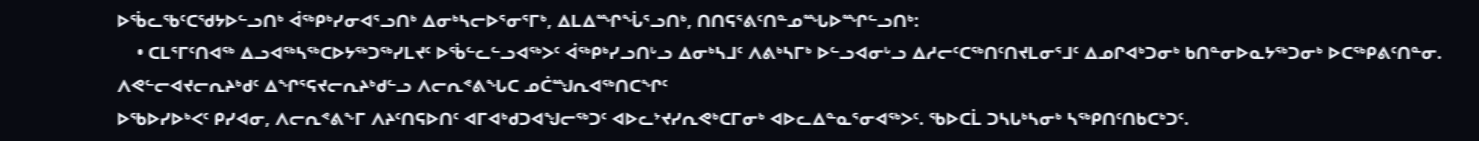ᐅᖄᓚᖃᑦᑕᖁᔭᐅᓪᓗᑎᒃ ᐋᖅᑭᒃᓯᓂᐊᕐᓗᑎᒃ ᐃᓂᒃᓴᓕᐅᕐᓂᕐᒥᒃ, ᐃᒪᐃᙱᖔᕐᓗᑎᒃ, ᑎᑎᕋᕐᕕᑦᑎᓐᓄᙵᐅᙱᓪᓗᑎᒃ:
    • ᑕᒪᕐᒥᑦᑎᐊᖅ ᐃᓗᐊᖅᓴᖅᑕᐅᔭᖅᑐᖅᓯᒪᔪᑦ ᐅᖄᓪᓚᓪᓗᐊᖅᐳᑦ ᐋᖅᑭᒃᓯᓗᑎᒡᓗ ᐃᓂᒃᓴᒧᑦ ᐱᕕᒃᓴᒥᒃ ᐅᓪᓗᐊᓂᒡᓗ ᐃᓱᓕᑦᑕᖅᑎᑦᑎᔪᒪᓂᕐᒧᑦ ᐃᓄᒋᐊᒃᑐᓂᒃ ᑲᑎᓐᓂᐅᓇᔭᖅᑐᓂᒃ ᐅᑕᖅᑭᕕᑦᑎᓐᓂ.
ᐱᕙᓪᓕᐊᔪᓕᕆᔨᒃᑯᑦ ᐃᖏᕐᕋᔪᓕᕆᔨᒃᑯᓪᓗ ᐱᓕᕆᕝᕕᖓᑕ ᓄᑖᙳᕆᐊᖅᑎᑕᖏᑦ
ᐅᖃᐅᓯᐅᒃᐸᑦ ᑭᓯᐊᓂ, ᐱᓕᕆᕝᕕᖕᒥ ᐱᔨᑦᑎᕋᐅᑎᑦ ᐊᒥᐊᒃᑯᑐᐊᖑᓕᖅᑐᑦ ᐊᐅᓚᔾᔪᓯᕆᕙᒃᑕᒥᓂᒃ ᐊᐅᓚᐃᓐᓇᕐᓂᐊᖅᐳᑦ. ᖃᐅᑕᒫ ᑐᓴᒐᒃᓴᓂᒃ ᓴᖅᑭᑎᑦᑎᑲᑕᒃᑐᑦ.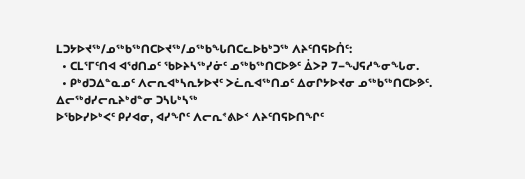ᒪᑐᔭᐅᔪᖅ/ᓄᖅᑲᖅᑎᑕᐅᔪᖅ/ᓄᖅᑲᖓᑎᑕᓚᐅᑲᒃᑐᖅ ᐱᔨᑦᑎᕋᐅᑏᑦ:
  • ᑕᒪᕐᒥᑦᑎᐊ ᐊᖁᑎᓄᑦ ᖃᐅᔨᓴᖅᓯᓃᑦ ᓄᖅᑲᖅᑎᑕᐅᕗᑦ ᐄᐳᕈ 7−ᖑᕋᓱᖕᓂᖓᓂ.
  • ᑭᒃᑯᑐᐃᓐᓇᓄᑦ ᐱᓕᕆᐊᒃᓴᕆᔭᐅᔪᑦ ᐳᓛᕆᐊᖅᑎᓄᑦ ᐃᓂᒋᔭᐅᔪᓂ ᓄᖅᑲᖅᑎᑕᐅᕗᑦ.
ᐃᓕᖅᑯᓯᓕᕆᔨᒃᑯᓐᓂ ᑐᓴᒐᒃᓴᖅ
ᐅᖃᐅᓯᐅᒃᐸᑦ ᑭᓯᐊᓂ, ᐊᓯᖏᑦ ᐱᓕᕆᕝᕕᐅᑉ ᐱᔨᑦᑎᕋᐅᑎᖏᑦ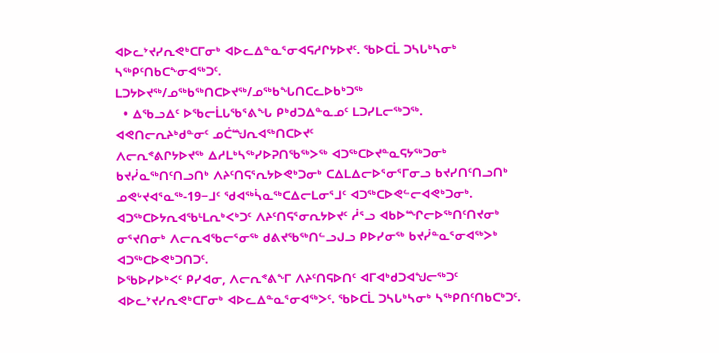ᐊᐅᓚᔾᔪᓯᕆᕙᒃᑕᒥᓂᒃ ᐊᐅᓚᐃᓐᓇᕐᓂᐊᕋᓱᒋᔭᐅᔪᑦ. ᖃᐅᑕᒫ ᑐᓴᒐᒃᓴᓂᒃ ᓴᖅᑭᑦᑎᑲᑕᖕᓂᐊᖅᑐᑦ.
ᒪᑐᔭᐅᔪᖅ/ᓄᖅᑲᖅᑎᑕᐅᔪᖅ/ᓄᖅᑲᖓᑎᑕᓚᐅᑲᒃᑐᖅ
  • ᐃᖃᓗᐃᑦ ᐅᖃᓕᒫᒐᖃᕐᕕᖓ ᑭᒃᑯᑐᐃᓐᓇᓄᑦ ᒪᑐᓯᒪᓕᖅᑐᖅ.
ᐊᕙᑎᓕᕆᔨᒃᑯᓐᓂᑦ ᓄᑖᙳᕆᐊᖅᑎᑕᐅᔪᑦ
ᐱᓕᕆᕝᕕᒋᔭᐅᔪᖅ ᐃᓱᒪᒃᓴᖅᓯᐅᕈᑎᖃᖅᐳᖅ ᐊᑐᖅᑕᐅᔪᓐᓇᕋᔭᖅᑐᓂᒃ ᑲᔪᓰᓇᖅᑎᑦᑎᓗᑎᒃ ᐱᔨᑦᑎᕋᕐᕆᔭᐅᕙᒃᑐᓂᒃ ᑕᐃᒪᐃᓕᐅᕐᓂᕐᒥᓂᓗ ᑲᔪᓯᑎᑦᑎᓗᑎᒃ ᓄᕙᒡᔪᐊᕐᓇᖅ-19−ᒧᑦ ᖁᐊᖅᓵᓇᖅᑕᐃᓕᒪᓂᕐᒧᑦ ᐊᑐᖅᑕᐅᕙᓪᓕᐊᕙᒃᑐᓂᒃ.
ᐊᑐᖅᑕᐅᔭᕆᐊᖃᒻᒪᕆᒃᐸᒃᑐᑦ ᐱᔨᑦᑎᕋᕐᓂᕆᔭᐅᔪᑦ ᓲᕐᓗ ᐊᑲᐅᙱᓕᐅᖅᑎᑦᑎᔪᓂᒃ ᓂᕐᔪᑎᓂᒃ ᐱᓕᕆᐊᖃᓕᕐᓂᖅ ᑯᕕᔪᖃᖅᑎᓪᓗᒍᓗ ᑭᐅᓯᓂᖅ ᑲᔪᓰᓐᓇᕐᓂᐊᖅᐳᒃ ᐊᑐᖅᑕᐅᕙᒃᑐᑎᑐᑦ.
ᐅᖃᐅᓯᐅᒃᐸᑦ ᑭᓯᐊᓂ, ᐱᓕᕆᕝᕕᖕᒥ ᐱᔨᑦᑎᕋᐅᑎᑦ ᐊᒥᐊᒃᑯᑐᐊᖑᓕᖅᑐᑦ ᐊᐅᓚᔾᔪᓯᕆᕙᒃᑕᒥᓂᒃ ᐊᐅᓚᐃᓐᓇᕐᓂᐊᖅᐳᑦ. ᖃᐅᑕᒫ ᑐᓴᒐᒃᓴᓂᒃ ᓴᖅᑭᑎᑦᑎᑲᑕᒃᑐᑦ.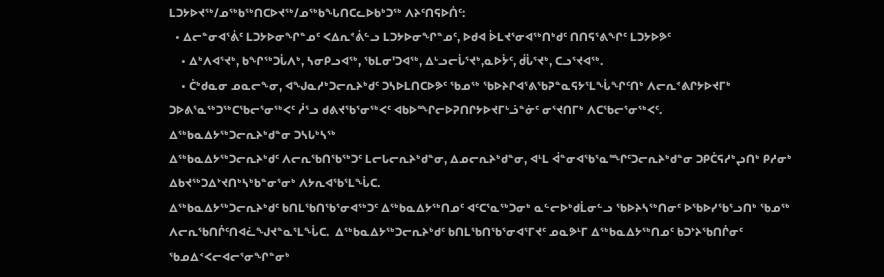ᒪᑐᔭᐅᔪᖅ/ᓄᖅᑲᖅᑎᑕᐅᔪᖅ/ᓄᖅᑲᖓᑎᑕᓚᐅᑲᒃᑐᖅ ᐱᔨᑦᑎᕋᐅᑏᑦ:
  • ᐃᓕᓐᓂᐊᕐᕖᑦ ᒪᑐᔭᐅᓂᖏᓐᓄᑦ ᐸᐃᕆᕝᕖᓪᓗ ᒪᑐᔭᐅᓂᖏᓐᓄᑦ, ᐅᑯᐊ ᐆᒪᔪᕐᓂᐊᖅᑎᒃᑯᑦ ᑎᑎᕋᕐᕕᖏᑦ ᒪᑐᔭᐅᕗᑦ
    • ᐃᒃᐱᐊᕐᔪᒃ, ᑲᖏᖅᑐᒑᐱᒃ, ᓴᓂᑭᓗᐊᖅ, ᖃᒪᓂ'ᑐᐊᖅ, ᐃᒡᓗᓕᒑᕐᔪᒃ,ᓇᐅᔮᑦ, ᑰᒑᕐᔪᒃ, ᑕᓗᕐᔪᐊᖅ.
    • ᑖᒃᑯᓇᓂ ᓄᓇᓕᖕᓂ, ᐊᖑᓇᓱᒃᑐᓕᕆᔨᒃᑯᑦ ᑐᓴᐅᒪᑎᑕᐅᕗᑦ ᖃᓄᖅ ᖃᐅᔨᒋᐊᕐᕕᖃᕈᓐᓇᕋᔭᕐᒪᖔᖏᑦᑎᒃ ᐱᓕᕆᕝᕕᒋᔭᐅᔪᒥᒃ ᑐᐅᕕᕐᓇᖅᑐᖅᑕᖃᓕᕐᓂᖅᐸᑦ ᓲᕐᓗ ᑯᕕᔪᖃᕐᓂᖅᐸᑦ ᐊᑲᐅᙱᓕᐅᕈᑎᒋᔭᐅᔪᒥᒡᓘᓐᓃᑦ ᓂᕐᔪᑎᒥᒃ ᐱᑕᖃᓕᕐᓂᖅᐸᑦ.
ᐃᖅᑲᓇᐃᔭᖅᑐᓕᕆᔨᒃᑯᓐᓂ ᑐᓴᒐᒃᓴᖅ
ᐃᖅᑲᓇᐃᔭᖅᑐᓕᕆᔨᒃᑯᑦ ᐱᓕᕆᖃᑎᖃᖅᑐᑦ ᒪᓕᒐᓕᕆᔨᒃᑯᓐᓂ, ᐃᓄᓕᕆᔨᒃᑯᓐᓂ, ᐊᒻᒪ ᐋᓐᓂᐊᖃᕐᓇᙱᑦᑐᓕᕆᔨᒃᑯᓐᓂ ᑐᑭᑖᕋᓱᒃᖢᑎᒃ ᑭᓱᓂᒃ ᐃᑲᔪᖅᑐᐃᔾᔪᑎᒃᓴᒃᑲᓐᓂᕐᓂᒃ ᐱᔭᕆᐊᖃᕐᒪᖔᑕ.
ᐃᖅᑲᓇᐃᔭᖅᑐᓕᕆᔨᒃᑯᑦ ᑲᑎᒪᖃᑎᖃᕐᓂᐊᖅᑐᑦ ᐃᖅᑲᓇᐃᔭᖅᑎᓄᑦ ᐊᑦᑕᕐᓇᖅᑐᓂᒃ ᓇᓪᓕᐅᒃᑯᒫᓂᓪᓗ ᖃᐅᔨᓴᖅᑎᓂᑦ ᐅᖃᐅᓯᖃᕐᓗᑎᒃ ᖃᓄᖅ ᐱᓕᕆᖃᑎᒌᑦᑎᐊᓛᖑᔪᓐᓇᕐᒪᖔᑕ.  ᐃᖅᑲᓇᐃᔭᖅᑐᓕᕆᔨᒃᑯᑦ ᑲᑎᒪᖃᑎᖃᕐᓂᐊᕐᒥᔪᑦ ᓄᓇᕗᒻᒥ ᐃᖅᑲᓇᐃᔭᖅᑎᓄᑦ ᑲᑐᔾᔨᖃᑎᒌᓂᑦ ᖃᓄᐃᑉᐸᓕᐊᓕᕐᓂᖏᓐᓂᒃ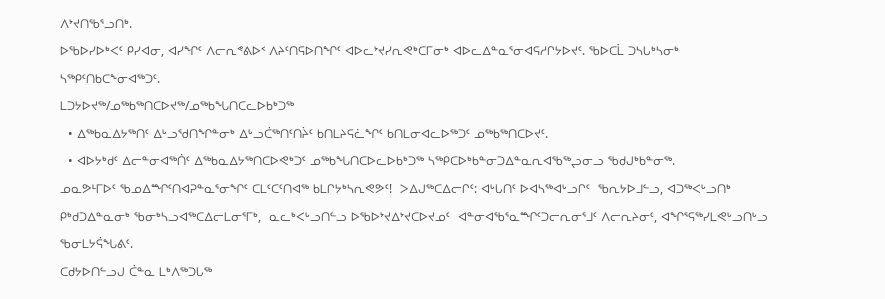ᐱᔾᔪᑎᖃᕐᓗᑎᒃ.
ᐅᖃᐅᓯᐅᒃᐸᑦ ᑭᓯᐊᓂ, ᐊᓯᖏᑦ ᐱᓕᕆᕝᕕᐅᑉ ᐱᔨᑦᑎᕋᐅᑎᖏᑦ ᐊᐅᓚᔾᔪᓯᕆᕙᒃᑕᒥᓂᒃ ᐊᐅᓚᐃᓐᓇᕐᓂᐊᕋᓱᒋᔭᐅᔪᑦ. ᖃᐅᑕᒫ ᑐᓴᒐᒃᓴᓂᒃ ᓴᖅᑭᑦᑎᑲᑕᖕᓂᐊᖅᑐᑦ.
ᒪᑐᔭᐅᔪᖅ/ᓄᖅᑲᖅᑎᑕᐅᔪᖅ/ᓄᖅᑲᖓᑎᑕᓚᐅᑲᒃᑐᖅ
  • ᐃᖅᑲᓇᐃᔭᖅᑎᑦ ᐃᒡᓗᖁᑎᖏᓐᓂᒃ ᐃᒡᓗᑖᖅᑎᑦᑎᔩᑦ ᑲᑎᒪᔨᕋᓛᖏᑦ ᑲᑎᒪᓂᐊᓚᐅᖅᑐᑦ ᓄᖅᑲᖅᑎᑕᐅᔪᑦ.
  • ᐊᐅᔭᒃᑯᑦ ᐃᓕᓐᓂᐊᖅᑏᑦ ᐃᖅᑲᓇᐃᔭᖅᑎᑕᐅᕙᒃᑐᑦ ᓄᖅᑲᖓᑎᑕᐅᓚᐅᑲᒃᑐᖅ ᓴᖅᑭᑕᐅᒃᑲᓐᓂᑐᐃᓐᓇᕆᐊᖃᖅᖢᓂᓗ ᖃᑯᒍᒃᑲᓐᓂᖅ.
ᓄᓇᕗᒻᒥᐅᑦ ᖃᓄᐃᙱᑦᑎᐊᕈᓐᓇᕐᓂᖏᑦ ᑕᒪᑦᑕᑦᑎᐊᖅ ᑲᒪᒋᔭᒃᓴᕆᕙᕗᑦ!  ᐳᐃᒍᖅᑕᐃᓕᒋᑦ: ᐊᒡᒐᑎᑦ ᐅᐊᓴᖅᐊᒡᓗᒋᑦ  ᖃᕆᔭᐅᒧᓪᓗ, ᐊᑐᖅᐸᒡᓗᑎᒃ ᑭᒃᑯᑐᐃᓐᓇᓂᒃ ᖃᓂᒃᓴᓗᐊᖅᑕᐃᓕᒪᓂᕐᒥᒃ,  ᓇᓚᒃᐸᒡᓗᑎᓪᓗ ᐅᖃᐅᔾᔪᐃᔾᔪᑕᐅᔪᓄᑦ  ᐊᓐᓂᐊᖃᕐᓇᙱᑦᑐᓕᕆᓂᕐᒧᑦ ᐱᓕᕆᔨᓂᑦ, ᐊᖏᕐᕋᖅᓯᒪᕙᒡᓗᑎᒡᓗ ᖃᓂᒪᔭᕌᖓᕕᑦ.
ᑕᑯᔭᐅᑎᓪᓗᒍ ᑖᓐᓇ ᒪᒃᐱᖅᑐᒐᖅ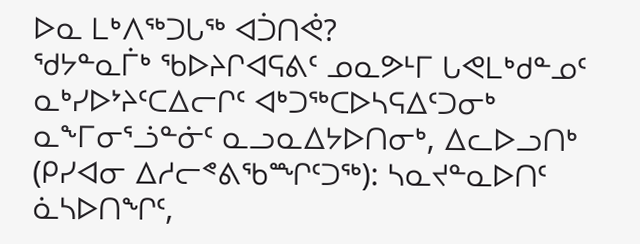ᐅᓇ ᒪᒃᐱᖅᑐᒐᖅ ᐊᑑᑎᕚ?
ᖁᔭᓐᓇᒦᒃ ᖃᐅᔨᒋᐊᕋᕕᑦ ᓄᓇᕗᒻᒥ ᒐᕙᒪᒃᑯᓐᓄᑦ
ᓇᒃᓯᐅᔾᔨᑦᑕᐃᓕᒋᑦ ᐊᒃᑐᖅᑕᐅᓴᕋᐃᑦᑐᓂᒃ ᓇᖕᒥᓂᕐᓘᓐᓃᑦ ᓇᓗᓇᐃᔭᐅᑎᓂᒃ, ᐃᓚᐅᓗᑎᒃ (ᑭᓯᐊᓂ ᐃᓱᓕᕝᕕᖃᙱᑦᑐᖅ): ᓴᓇᔪᓐᓇᐅᑎᑦ ᓈᓴᐅᑎᖏᑦ,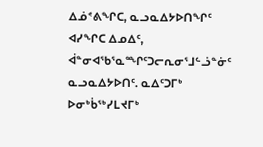ᐃᓅᕝᕕᖏᑕ, ᓇᓗᓇᐃᔭᐅᑎᖏᑦ ᐊᓯᖏᑕ ᐃᓄᐃᑦ, ᐋᓐᓂᐊᖃᕐᓇᙱᑦᑐᓕᕆᓂᕐᒧᓪᓘᓐᓃᑦ ᓇᓗᓇᐃᔭᐅᑎᑦ. ᓇᐃᑦᑐᒥᒃ ᐅᓂᒃᑳᖅᓯᒪᔪᒥᒃ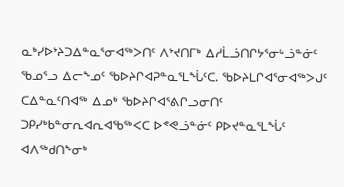ᓇᒃᓯᐅᔾᔨᑐᐃᓐᓇᕐᓂᐊᖅᐳᑎᑦ ᐱᔾᔪᑎᒥᒃ ᐃᓱᒫᓘᑎᒋᔭᕐᓂᒡᓘᓐᓃᑦ ᖃᓄᕐᓗ ᐃᓕᖕᓄᑦ ᖃᐅᔨᒋᐊᕈᓐᓇᕐᒪᖔᑦᑕ. ᖃᐅᔨᒪᒋᐊᕐᓂᐊᖅᐳᒍᑦ ᑕᐃᓐᓇᑦᑎᐊᖅ ᐃᓄᒃ ᖃᐅᔨᒋᐊᕐᕕᒋᓗᓂᑎᑦ ᑐᑭᓯᒃᑲᓐᓂᕆᐊᕆᐊᖃᖅᐸᑕ ᐅᕝᕙᓘᓐᓃᑦ ᑭᐅᔪᓐᓇᕐᒪᖔᑦ ᐊᐱᖅᑯᑎᖕᓂᒃ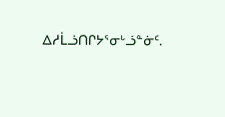ᐃᓱᒫᓘᑎᒋᔭᕐᓂᒡᓘᓐᓃᑦ.